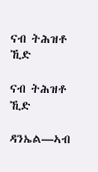ናብ ትሕዝቶ ኺድ

ናብ ትሕዝቶ ኺድ

ዳንኤል—ኣብ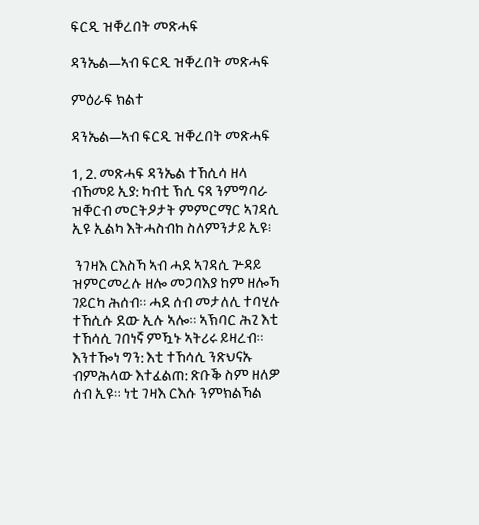ፍርዲ ዝቐረበት መጽሓፍ

ዳንኤል—ኣብ ፍርዲ ዝቐረበት መጽሓፍ

ምዕራፍ ክልተ

ዳንኤል—ኣብ ፍርዲ ዝቐረበት መጽሓፍ

1, 2. መጽሓፍ ዳንኤል ተኸሲሳ ዘላ ብኸመይ ኢያ: ካብቲ ኽሲ ናጻ ንምግባራ ዝቐርብ መርትዖታት ምምርማር ኣገዳሲ ኢዩ ኢልካ እትሓስብከ ስለምንታይ ኢዩ፧

 ንገዛእ ርእስኻ ኣብ ሓደ ኣገዳሲ ጕዳይ ዝምርመረሉ ዘሎ መጋባእያ ከም ዘሎኻ ገይርካ ሕሰብ። ሓደ ሰብ መታለሊ ተባሂሉ ተኸሲሱ ደው ኢሉ ኣሎ። ኣኽባር ሕጊ እቲ ተኸሳሲ ገበነኛ ምዃኑ ኣትሪሩ ይዛረብ። እንተዀነ ግን: እቲ ተኸሳሲ ንጽህናኡ ብምሕላው እተፈልጠ: ጽቡቕ ስም ዘለዎ ሰብ ኢዩ። ነቲ ገዛእ ርእሱ ንምክልኻል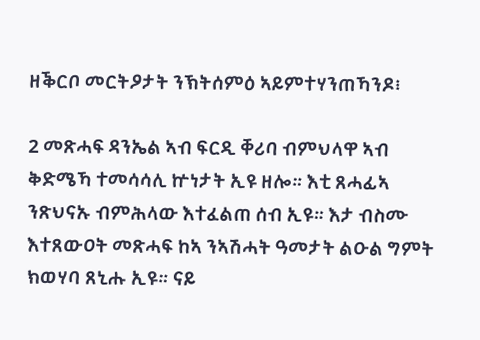ዘቕርቦ መርትዖታት ንኽትሰምዕ ኣይምተሃንጠኻንዶ፧

2 መጽሓፍ ዳንኤል ኣብ ፍርዲ ቐሪባ ብምህላዋ ኣብ ቅድሜኻ ተመሳሳሊ ኵነታት ኢዩ ዘሎ። እቲ ጸሓፊኣ ንጽህናኡ ብምሕላው እተፈልጠ ሰብ ኢዩ። እታ ብስሙ እተጸውዐት መጽሓፍ ከኣ ንኣሽሓት ዓመታት ልዑል ግምት ክወሃባ ጸኒሑ ኢዩ። ናይ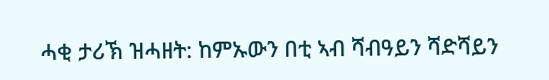ሓቂ ታሪኽ ዝሓዘት: ከምኡውን በቲ ኣብ ሻብዓይን ሻድሻይን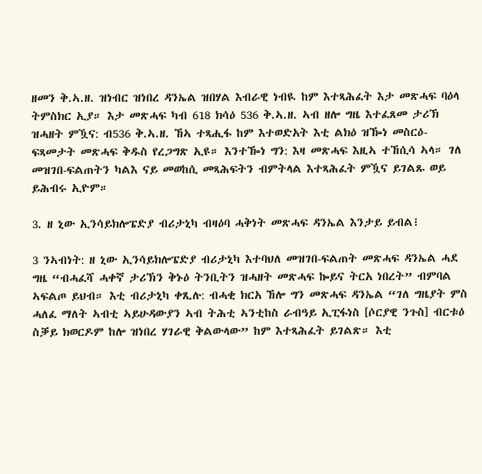ዘመን ቅ.ኣ.ዘ. ዝነብር ዝነበረ ዳንኤል ዝበሃል እብራዊ ነብዪ ከም እተጻሕፈት እታ መጽሓፍ ባዕላ ትምስክር ኢያ። እታ መጽሓፍ ካብ 618 ክሳዕ 536 ቅ.ኣ.ዘ. ኣብ ዘሎ ግዜ እተፈጸመ ታሪኽ ዝሓዘት ምዃና: ብ536 ቅ.ኣ.ዘ. ኸኣ ተጻሒፋ ከም እተወድአት እቲ ልክዕ ዝዀነ መስርዕ-ፍጻመታት መጽሓፍ ቅዱስ የረጋግጽ ኢዩ። እንተዀነ ግን: እዛ መጽሓፍ እዚኣ ተኸሲሳ ኣላ። ገለ መዝገበ-ፍልጠትን ካልእ ናይ መወከሲ መጻሕፍትን ብምትላል እተጻሕፈት ምዃና ይገልጹ ወይ ይሕብሩ ኢዮም።

3. ዘ ኒው ኢንሳይክሎፔድያ ብሪታኒካ ብዛዕባ ሓቅነት መጽሓፍ ዳንኤል እንታይ ይብል፧

3 ንኣብነት: ዘ ኒው ኢንሳይክሎፔድያ ብሪታኒካ እተባህለ መዝገበ-ፍልጠት መጽሓፍ ዳንኤል ሓደ ግዜ “ብሓፈሻ ሓቀኛ ታሪኽን ቅኑዕ ትንቢትን ዝሓዘት መጽሓፍ ኰይና ትርአ ነበረት” ብምባል ኣፍልጦ ይህብ። እቲ ብሪታኒካ ቀጺሉ: ብሓቂ ክርአ ኸሎ ግን መጽሓፍ ዳንኤል “ገለ ግዜያት ምስ ሓለፈ ማለት ኣብቲ ኣይሁዳውያን ኣብ ትሕቲ ኣንቲከስ ራብዓይ ኢፒፋነስ [ሶርያዊ ንጉስ] ብርቱዕ ስቓይ ክወርዶም ከሎ ዝነበረ ሃገራዊ ቅልውላው” ከም እተጻሕፈት ይገልጽ። እቲ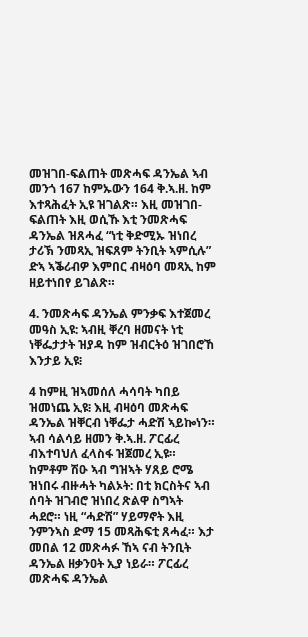መዝገበ-ፍልጠት መጽሓፍ ዳንኤል ኣብ መንጎ 167 ከምኡውን 164 ቅ.ኣ.ዘ. ከም እተጻሕፈት ኢዩ ዝገልጽ። እዚ መዝገበ-ፍልጠት እዚ ወሲኹ እቲ ንመጽሓፍ ዳንኤል ዝጸሓፈ “ነቲ ቅድሚኡ ዝነበረ ታሪኽ ንመጻኢ ዝፍጸም ትንቢት ኣምሲሉ” ድኣ ኣቕሪብዎ እምበር ብዛዕባ መጻኢ ከም ዘይተነበየ ይገልጽ።

4. ንመጽሓፍ ዳንኤል ምንቃፍ እተጀመረ መዓስ ኢዩ: ኣብዚ ቐረባ ዘመናት ነቲ ነቐፌታታት ዝያዳ ከም ዝብርትዕ ዝገበሮኸ እንታይ ኢዩ፧

4 ከምዚ ዝኣመሰለ ሓሳባት ካበይ ዝመነጨ ኢዩ፧ እዚ ብዛዕባ መጽሓፍ ዳንኤል ዝቐርብ ነቐፌታ ሓድሽ ኣይኰነን። ኣብ ሳልሳይ ዘመን ቅ.ኣ.ዘ. ፖርፊረ ብእተባህለ ፈላስፋ ዝጀመረ ኢዩ። ከምቶም ሽዑ ኣብ ግዝኣት ሃጸይ ሮሜ ዝነበሩ ብዙሓት ካልኦት: በቲ ክርስትና ኣብ ሰባት ዝገብሮ ዝነበረ ጽልዋ ስግኣት ሓደሮ። ነዚ “ሓድሽ” ሃይማኖት እዚ ንምንኣስ ድማ 15 መጻሕፍቲ ጸሓፈ። እታ መበል 12 መጽሓፉ ኸኣ ናብ ትንቢት ዳንኤል ዘቃንዐት ኢያ ነይራ። ፖርፊረ መጽሓፍ ዳንኤል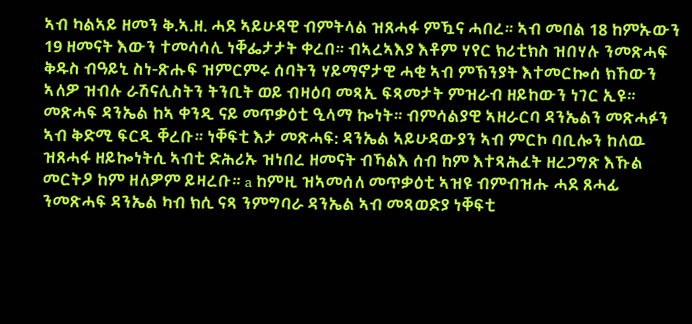ኣብ ካልኣይ ዘመን ቅ.ኣ.ዘ. ሓደ ኣይሁዳዊ ብምትላል ዝጸሓፋ ምዃና ሓበረ። ኣብ መበል 18 ከምኡውን 19 ዘመናት እውን ተመሳሳሊ ነቐፌታታት ቀረበ። ብኣረኣእያ እቶም ሃየር ክሪቲክስ ዝበሃሉ ንመጽሓፍ ቅዱስ ብዓይኒ ስነ-ጽሑፍ ዝምርምሩ ሰባትን ሃይማኖታዊ ሓቂ ኣብ ምኽንያት እተመርኰሰ ክኸውን ኣለዎ ዝብሉ ራሽናሊስትን ትንቢት ወይ ብዛዕባ መጻኢ ፍጻመታት ምዝራብ ዘይከውን ነገር ኢዩ። መጽሓፍ ዳንኤል ከኣ ቀንዲ ናይ መጥቃዕቲ ዒላማ ኰነት። ብምሳልያዊ ኣዘራርባ ዳንኤልን መጽሓፉን ኣብ ቅድሚ ፍርዲ ቐረቡ። ነቐፍቲ እታ መጽሓፍ: ዳንኤል ኣይሁዳውያን ኣብ ምርኮ ባቢሎን ከለዉ ዝጸሓፋ ዘይኰነትሲ ኣብቲ ድሕሪኡ ዝነበረ ዘመናት ብኻልእ ሰብ ከም እተጻሕፈት ዘረጋግጽ እኹል መርትዖ ከም ዘለዎም ይዛረቡ። a ከምዚ ዝኣመሰለ መጥቃዕቲ ኣዝዩ ብምብዝሑ ሓደ ጸሓፊ ንመጽሓፍ ዳንኤል ካብ ክሲ ናጻ ንምግባራ ዳንኤል ኣብ መጻወድያ ነቐፍቲ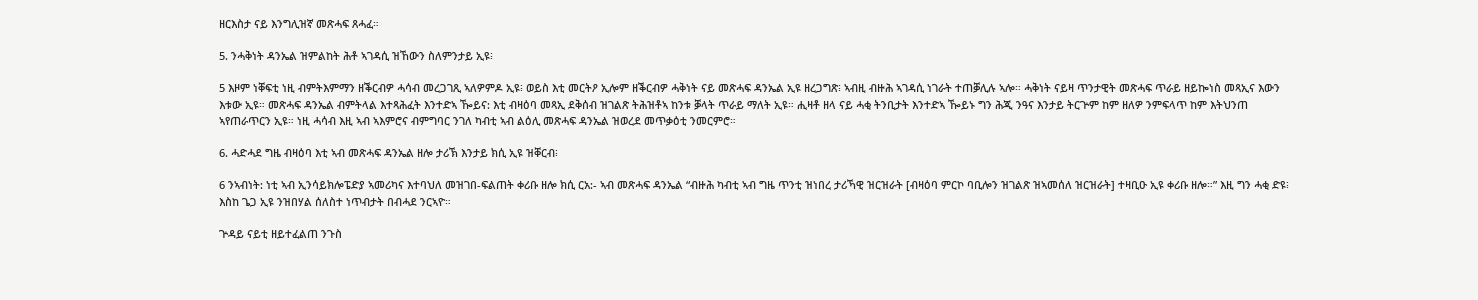ዘርእስታ ናይ እንግሊዝኛ መጽሓፍ ጸሓፈ።

5. ንሓቅነት ዳንኤል ዝምልከት ሕቶ ኣገዳሲ ዝኸውን ስለምንታይ ኢዩ፧

5 እዞም ነቐፍቲ ነዚ ብምትእምማን ዘቕርብዎ ሓሳብ መረጋገጺ ኣለዎምዶ ኢዩ፧ ወይስ እቲ መርትዖ ኢሎም ዘቕርብዎ ሓቅነት ናይ መጽሓፍ ዳንኤል ኢዩ ዘረጋግጽ፧ ኣብዚ ብዙሕ ኣገዳሲ ነገራት ተጠቓሊሉ ኣሎ። ሓቅነት ናይዛ ጥንታዊት መጽሓፍ ጥራይ ዘይኰነስ መጻኢና እውን እቱው ኢዩ። መጽሓፍ ዳንኤል ብምትላል እተጻሕፈት እንተድኣ ዀይና: እቲ ብዛዕባ መጻኢ ደቅሰብ ዝገልጽ ትሕዝቶኣ ከንቱ ቓላት ጥራይ ማለት ኢዩ። ሒዛቶ ዘላ ናይ ሓቂ ትንቢታት እንተድኣ ዀይኑ ግን ሕጂ ንዓና እንታይ ትርጕም ከም ዘለዎ ንምፍላጥ ከም እትህንጠ ኣየጠራጥርን ኢዩ። ነዚ ሓሳብ እዚ ኣብ ኣእምሮና ብምግባር ንገለ ካብቲ ኣብ ልዕሊ መጽሓፍ ዳንኤል ዝወረደ መጥቃዕቲ ንመርምሮ።

6. ሓድሓደ ግዜ ብዛዕባ እቲ ኣብ መጽሓፍ ዳንኤል ዘሎ ታሪኽ እንታይ ክሲ ኢዩ ዝቐርብ፧

6 ንኣብነት: ነቲ ኣብ ኢንሳይክሎፔድያ ኣመሪካና እተባህለ መዝገበ-ፍልጠት ቀሪቡ ዘሎ ክሲ ርአ:- ኣብ መጽሓፍ ዳንኤል “ብዙሕ ካብቲ ኣብ ግዜ ጥንቲ ዝነበረ ታሪኻዊ ዝርዝራት [ብዛዕባ ምርኮ ባቢሎን ዝገልጽ ዝኣመሰለ ዝርዝራት] ተዛቢዑ ኢዩ ቀሪቡ ዘሎ።” እዚ ግን ሓቂ ድዩ፧ እስከ ጌጋ ኢዩ ንዝበሃል ሰለስተ ነጥብታት በብሓደ ንርኣዮ።

ጕዳይ ናይቲ ዘይተፈልጠ ንጉስ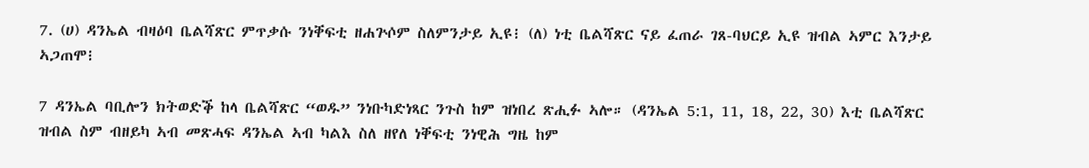7. (ሀ) ዳንኤል ብዛዕባ ቤልሻጽር ምጥቃሱ ንነቐፍቲ ዘሐጕሶም ስለምንታይ ኢዩ፧ (ለ) ነቲ ቤልሻጽር ናይ ፈጠራ ገጸ-ባህርይ ኢዩ ዝብል ኣምር እንታይ ኣጋጠሞ፧

7 ዳንኤል ባቢሎን ክትወድቕ ከላ ቤልሻጽር “ወዱ” ንነቡካድነጻር ንጉስ ከም ዝነበረ ጽሒፉ ኣሎ። (ዳንኤል 5:1, 11, 18, 22, 30) እቲ ቤልሻጽር ዝብል ስም ብዘይካ ኣብ መጽሓፍ ዳንኤል ኣብ ካልእ ስለ ዘየለ ነቐፍቲ ንነዊሕ ግዜ ከም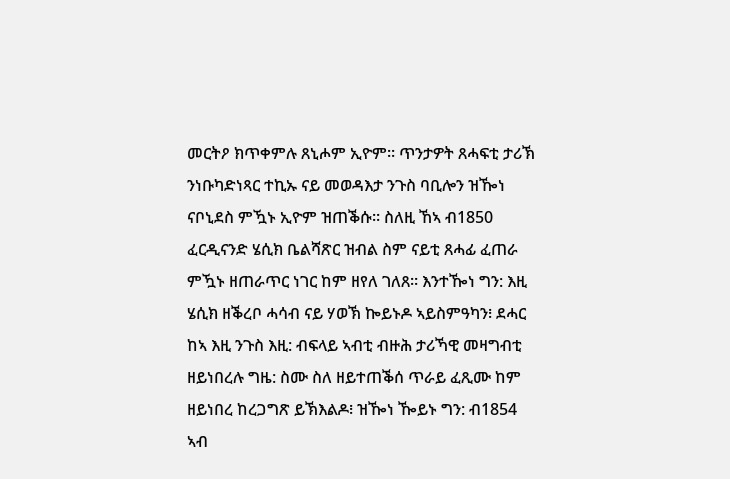መርትዖ ክጥቀምሉ ጸኒሖም ኢዮም። ጥንታዎት ጸሓፍቲ ታሪኽ ንነቡካድነጻር ተኪኡ ናይ መወዳእታ ንጉስ ባቢሎን ዝዀነ ናቦኒደስ ምዃኑ ኢዮም ዝጠቕሱ። ስለዚ ኸኣ ብ1850 ፈርዲናንድ ሄሲክ ቤልሻጽር ዝብል ስም ናይቲ ጸሓፊ ፈጠራ ምዃኑ ዘጠራጥር ነገር ከም ዘየለ ገለጸ። እንተዀነ ግን: እዚ ሄሲክ ዘቕረቦ ሓሳብ ናይ ሃወኽ ኰይኑዶ ኣይስምዓካን፧ ደሓር ከኣ እዚ ንጉስ እዚ: ብፍላይ ኣብቲ ብዙሕ ታሪኻዊ መዛግብቲ ዘይነበረሉ ግዜ: ስሙ ስለ ዘይተጠቕሰ ጥራይ ፈጺሙ ከም ዘይነበረ ከረጋግጽ ይኽእልዶ፧ ዝዀነ ዀይኑ ግን: ብ1854 ኣብ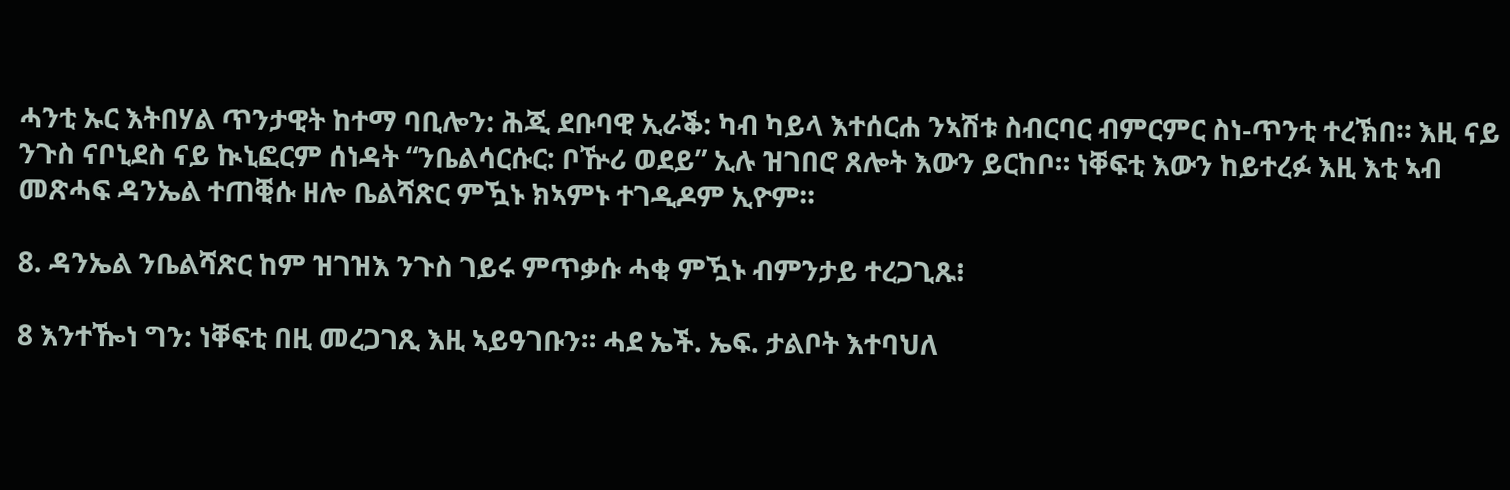ሓንቲ ኡር እትበሃል ጥንታዊት ከተማ ባቢሎን: ሕጂ ደቡባዊ ኢራቕ: ካብ ካይላ እተሰርሐ ንኣሽቱ ስብርባር ብምርምር ስነ-ጥንቲ ተረኽበ። እዚ ናይ ንጉስ ናቦኒደስ ናይ ኲኒፎርም ሰነዳት “ንቤልሳርሱር: ቦዅሪ ወደይ” ኢሉ ዝገበሮ ጸሎት እውን ይርከቦ። ነቐፍቲ እውን ከይተረፉ እዚ እቲ ኣብ መጽሓፍ ዳንኤል ተጠቒሱ ዘሎ ቤልሻጽር ምዃኑ ክኣምኑ ተገዲዶም ኢዮም።

8. ዳንኤል ንቤልሻጽር ከም ዝገዝእ ንጉስ ገይሩ ምጥቃሱ ሓቂ ምዃኑ ብምንታይ ተረጋጊጹ፧

8 እንተዀነ ግን: ነቐፍቲ በዚ መረጋገጺ እዚ ኣይዓገቡን። ሓደ ኤች. ኤፍ. ታልቦት እተባህለ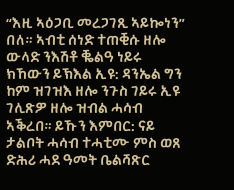“እዚ ኣዕጋቢ መረጋገጺ ኣይኰነን” በለ። ኣብቲ ሰነድ ተጠቒሱ ዘሎ ውላድ ንእሽቶ ቘልዓ ነይሩ ክኸውን ይኽእል ኢዩ: ዳንኤል ግን ከም ዝገዝእ ዘሎ ንጉስ ገይሩ ኢዩ ገሊጽዎ ዘሎ ዝብል ሓሳብ ኣቕረበ። ይኹን እምበር: ናይ ታልቦት ሓሳብ ተሓቲሙ ምስ ወጸ ድሕሪ ሓደ ዓመት ቤልሻጽር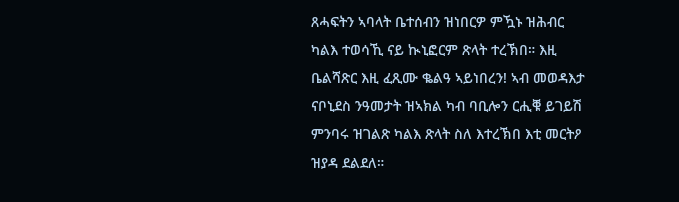ጸሓፍትን ኣባላት ቤተሰብን ዝነበርዎ ምዃኑ ዝሕብር ካልእ ተወሳኺ ናይ ኲኒፎርም ጽላት ተረኽበ። እዚ ቤልሻጽር እዚ ፈጺሙ ቈልዓ ኣይነበረን! ኣብ መወዳእታ ናቦኒደስ ንዓመታት ዝኣክል ካብ ባቢሎን ርሒቑ ይገይሽ ምንባሩ ዝገልጽ ካልእ ጽላት ስለ እተረኽበ እቲ መርትዖ ዝያዳ ደልደለ።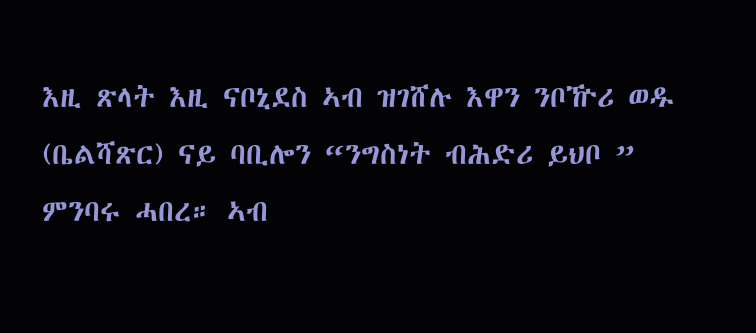እዚ ጽላት እዚ ናቦኒደስ ኣብ ዝገሸሉ እዋን ንቦዅሪ ወዱ (ቤልሻጽር) ናይ ባቢሎን “ንግስነት ብሕድሪ ይህቦ ” ምንባሩ ሓበረ። ኣብ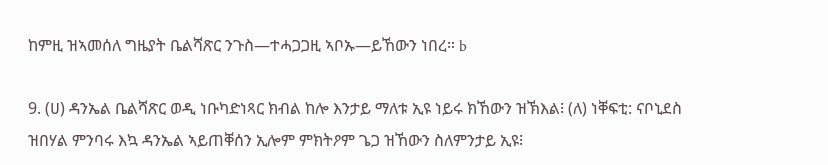ከምዚ ዝኣመሰለ ግዜያት ቤልሻጽር ንጉስ—ተሓጋጋዚ ኣቦኡ—ይኸውን ነበረ። b

9. (ሀ) ዳንኤል ቤልሻጽር ወዲ ነቡካድነጻር ክብል ከሎ እንታይ ማለቱ ኢዩ ነይሩ ክኸውን ዝኽእል፧ (ለ) ነቐፍቲ: ናቦኒደስ ዝበሃል ምንባሩ እኳ ዳንኤል ኣይጠቐሰን ኢሎም ምክትዖም ጌጋ ዝኸውን ስለምንታይ ኢዩ፧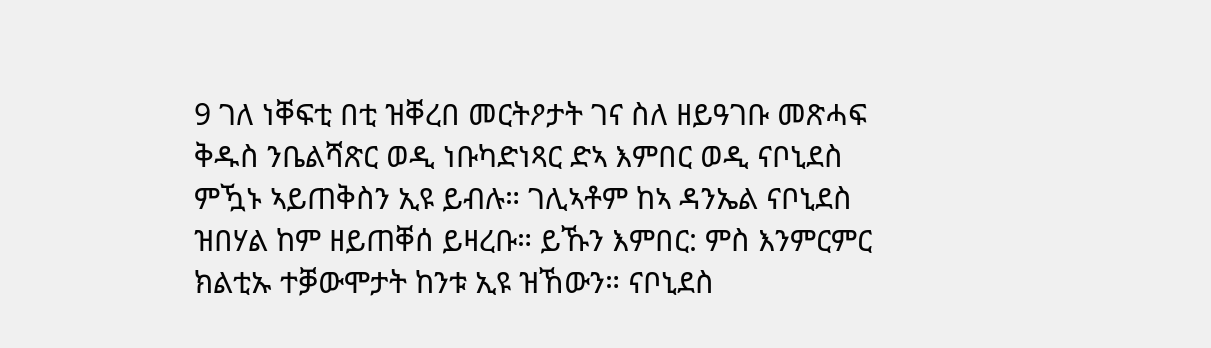9 ገለ ነቐፍቲ በቲ ዝቐረበ መርትዖታት ገና ስለ ዘይዓገቡ መጽሓፍ ቅዱስ ንቤልሻጽር ወዲ ነቡካድነጻር ድኣ እምበር ወዲ ናቦኒደስ ምዃኑ ኣይጠቅስን ኢዩ ይብሉ። ገሊኣቶም ከኣ ዳንኤል ናቦኒደስ ዝበሃል ከም ዘይጠቐሰ ይዛረቡ። ይኹን እምበር: ምስ እንምርምር ክልቲኡ ተቓውሞታት ከንቱ ኢዩ ዝኸውን። ናቦኒደስ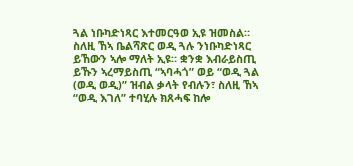ጓል ነቡካድነጻር እተመርዓወ ኢዩ ዝመስል። ስለዚ ኸኣ ቤልሻጽር ወዲ ጓሉ ንነቡካድነጻር ይኸውን ኣሎ ማለት ኢዩ። ቋንቋ እብራይስጢ ይኹን ኣረማይስጢ “ኣባሓጎ” ወይ “ወዲ ጓል (ወዲ ወዲ)” ዝብል ቃላት የብሉን፣ ስለዚ ኸኣ “ወዲ እገለ” ተባሂሉ ክጸሓፍ ከሎ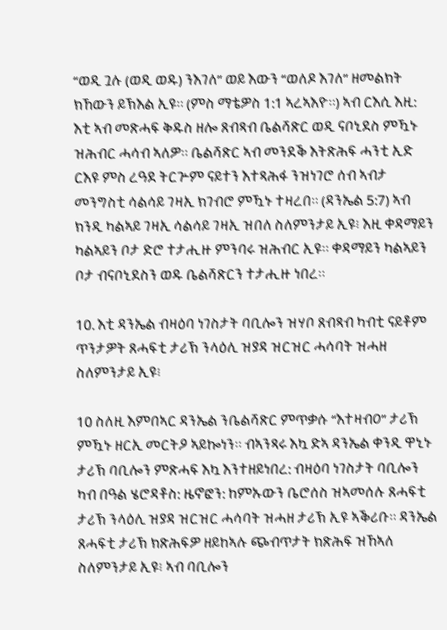“ወዲ ጓሉ (ወዲ ወዱ) ንእገለ” ወይ እውን “ወለዶ እገለ” ዘመልክት ክኸውን ይኽእል ኢዩ። (ምስ ማቴዎስ 1:1 ኣረኣእዮ።) ኣብ ርእሲ እዚ: እቲ ኣብ መጽሓፍ ቅዱስ ዘሎ ጸብጻብ ቤልሻጽር ወዲ ናቦኒደስ ምዃኑ ዝሕብር ሓሳብ ኣለዎ። ቤልሻጽር ኣብ መንደቕ እትጽሕፍ ሓንቲ ኢድ ርእዩ ምስ ረዓደ ትርጕም ናይተን እተጻሕፋ ንዝነገሮ ሰብ ኣብታ መንግስቲ ሳልሳይ ገዛኢ ክገብሮ ምዃኑ ተዛረበ። (ዳንኤል 5:7) ኣብ ክንዲ ካልኣይ ገዛኢ ሳልሳይ ገዛኢ ዝበለ ስለምንታይ ኢዩ፧ እዚ ቀዳማይን ካልኣይን ቦታ ድሮ ተታሒዙ ምንባሩ ዝሕብር ኢዩ። ቀዳማይን ካልኣይን ቦታ ብናቦኒደስን ወዱ ቤልሻጽርን ተታሒዙ ነበረ።

10. እቲ ዳንኤል ብዛዕባ ነገስታት ባቢሎን ዝሃቦ ጸብጻብ ካብቲ ናይቶም ጥንታዎት ጸሓፍቲ ታሪኽ ንላዕሊ ዝያዳ ዝርዝር ሓሳባት ዝሓዘ ስለምንታይ ኢዩ፧

10 ስለዚ እምበኣር ዳንኤል ንቤልሻጽር ምጥቃሱ “እተዛብዐ” ታሪኽ ምዃኑ ዘርኢ መርትዖ ኣይኰነን። ብኣንጻሩ እኳ ድኣ ዳንኤል ቀንዲ ዋኒኑ ታሪኽ ባቢሎን ምጽሓፍ እኳ እንተዘይነበረ: ብዛዕባ ነገስታት ባቢሎን ካብ በዓል ሄሮዳቶስ: ዜኖፎን: ከምኡውን ቤሮሰስ ዝኣመሰሉ ጸሓፍቲ ታሪኽ ንላዕሊ ዝያዳ ዝርዝር ሓሳባት ዝሓዘ ታሪኽ ኢዩ ኣቕሪቡ። ዳንኤል ጸሓፍቲ ታሪኽ ክጽሕፍዎ ዘይከኣሉ ጭብጥታት ክጽሕፍ ዝኸኣለ ስለምንታይ ኢዩ፧ ኣብ ባቢሎን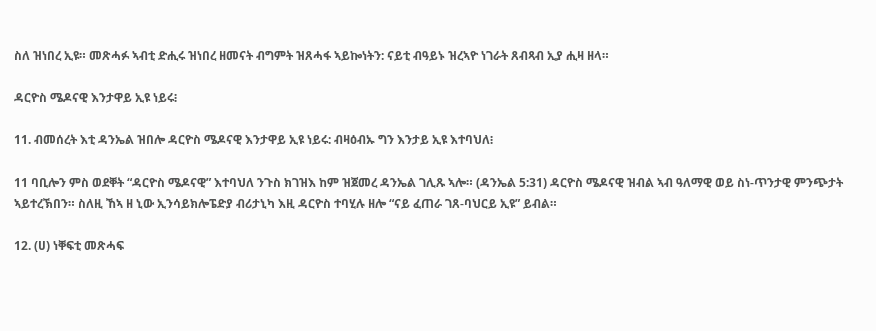ስለ ዝነበረ ኢዩ። መጽሓፉ ኣብቲ ድሒሩ ዝነበረ ዘመናት ብግምት ዝጸሓፋ ኣይኰነትን: ናይቲ ብዓይኑ ዝረኣዮ ነገራት ጸብጻብ ኢያ ሒዛ ዘላ።

ዳርዮስ ሜዶናዊ እንታዋይ ኢዩ ነይሩ፧

11. ብመሰረት እቲ ዳንኤል ዝበሎ ዳርዮስ ሜዶናዊ እንታዋይ ኢዩ ነይሩ: ብዛዕብኡ ግን እንታይ ኢዩ እተባህለ፧

11 ባቢሎን ምስ ወደቐት “ዳርዮስ ሜዶናዊ” እተባህለ ንጉስ ክገዝእ ከም ዝጀመረ ዳንኤል ገሊጹ ኣሎ። (ዳንኤል 5:31) ዳርዮስ ሜዶናዊ ዝብል ኣብ ዓለማዊ ወይ ስነ-ጥንታዊ ምንጭታት ኣይተረኽበን። ስለዚ ኸኣ ዘ ኒው ኢንሳይክሎፔድያ ብሪታኒካ እዚ ዳርዮስ ተባሂሉ ዘሎ “ናይ ፈጠራ ገጸ-ባህርይ ኢዩ” ይብል።

12. (ሀ) ነቐፍቲ መጽሓፍ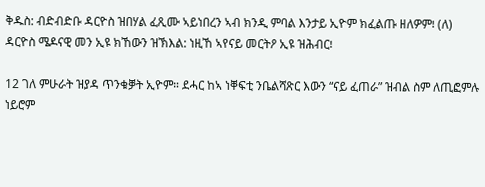ቅዱስ: ብድብድቡ ዳርዮስ ዝበሃል ፈጺሙ ኣይነበረን ኣብ ክንዲ ምባል እንታይ ኢዮም ክፈልጡ ዘለዎም፧ (ለ) ዳርዮስ ሜዶናዊ መን ኢዩ ክኸውን ዝኽእል: ነዚኸ ኣየናይ መርትዖ ኢዩ ዝሕብር፧

12 ገለ ምሁራት ዝያዳ ጥንቁቓት ኢዮም። ደሓር ከኣ ነቐፍቲ ንቤልሻጽር እውን “ናይ ፈጠራ” ዝብል ስም ለጢፎምሉ ነይሮም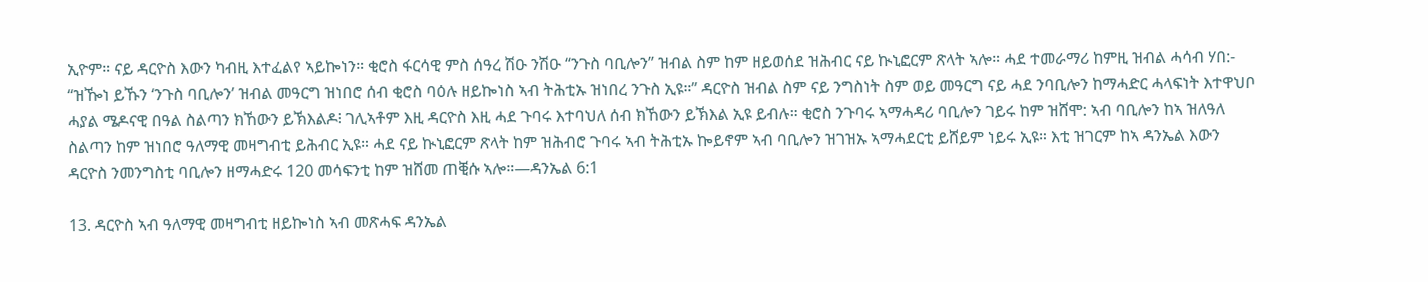ኢዮም። ናይ ዳርዮስ እውን ካብዚ እተፈልየ ኣይኰነን። ቂሮስ ፋርሳዊ ምስ ሰዓረ ሽዑ ንሽዑ “ንጉስ ባቢሎን” ዝብል ስም ከም ዘይወሰደ ዝሕብር ናይ ኲኒፎርም ጽላት ኣሎ። ሓደ ተመራማሪ ከምዚ ዝብል ሓሳብ ሃበ:- “ዝዀነ ይኹን ‘ንጉስ ባቢሎን’ ዝብል መዓርግ ዝነበሮ ሰብ ቂሮስ ባዕሉ ዘይኰነስ ኣብ ትሕቲኡ ዝነበረ ንጉስ ኢዩ።” ዳርዮስ ዝብል ስም ናይ ንግስነት ስም ወይ መዓርግ ናይ ሓደ ንባቢሎን ከማሓድር ሓላፍነት እተዋህቦ ሓያል ሜዶናዊ በዓል ስልጣን ክኸውን ይኽእልዶ፧ ገሊኣቶም እዚ ዳርዮስ እዚ ሓደ ጉባሩ እተባህለ ሰብ ክኸውን ይኽእል ኢዩ ይብሉ። ቂሮስ ንጉባሩ ኣማሓዳሪ ባቢሎን ገይሩ ከም ዝሸሞ: ኣብ ባቢሎን ከኣ ዝለዓለ ስልጣን ከም ዝነበሮ ዓለማዊ መዛግብቲ ይሕብር ኢዩ። ሓደ ናይ ኲኒፎርም ጽላት ከም ዝሕብሮ ጉባሩ ኣብ ትሕቲኡ ኰይኖም ኣብ ባቢሎን ዝገዝኡ ኣማሓደርቲ ይሸይም ነይሩ ኢዩ። እቲ ዝገርም ከኣ ዳንኤል እውን ዳርዮስ ንመንግስቲ ባቢሎን ዘማሓድሩ 120 መሳፍንቲ ከም ዝሸመ ጠቒሱ ኣሎ።—ዳንኤል 6:1

13. ዳርዮስ ኣብ ዓለማዊ መዛግብቲ ዘይኰነስ ኣብ መጽሓፍ ዳንኤል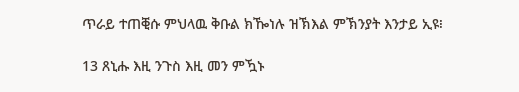ጥራይ ተጠቒሱ ምህላዉ ቅቡል ክዀነሉ ዝኽእል ምኽንያት እንታይ ኢዩ፧

13 ጸኒሑ እዚ ንጉስ እዚ መን ምዃኑ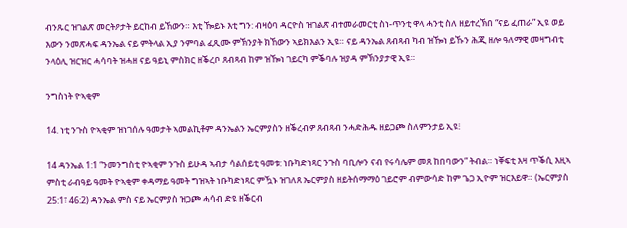ብንጹር ዝገልጽ መርትዖታት ይርከብ ይኸውን። እቲ ዀይኑ እቲ ግን: ብዛዕባ ዳርዮስ ዝገልጽ ብተመራመርቲ ስነ-ጥንቲ ዋላ ሓንቲ ስለ ዘይተረኽበ “ናይ ፈጠራ” ኢዩ ወይ እውን ንመጽሓፍ ዳንኤል ናይ ምትላል ኢያ ንምባል ፈጺሙ ምኽንያት ክኸውን ኣይክእልን ኢዩ። ናይ ዳንኤል ጸብጻብ ካብ ዝዀነ ይኹን ሕጂ ዘሎ ዓለማዊ መዛግብቲ ንላዕሊ ዝርዝር ሓሳባት ዝሓዘ ናይ ዓይኒ ምስክር ዘቕረቦ ጸብጻብ ከም ዝዀነ ገይርካ ምቕባሉ ዝያዳ ምኽንያታዊ ኢዩ።

ንግስነት ዮኣቂም

14. ነቲ ንጉስ ዮኣቂም ዝነገሰሉ ዓመታት ኣመልኪቶም ዳንኤልን ኤርምያስን ዘቕረብዎ ጸብጻብ ንሓድሕዱ ዘይጋጮ ስለምንታይ ኢዩ፧

14 ዳንኤል 1:1 “ንመንግስቲ ዮኣቂም ንጉስ ይሁዳ ኣብታ ሳልሰይቲ ዓመቱ: ነቡካድነጻር ንጉስ ባቢሎን ናብ የሩሳሌም መጸ ከበባውን” ትብል። ነቐፍቲ እዛ ጥቕሲ እዚኣ ምስቲ ራብዓይ ዓመት ዮኣቂም ቀዳማይ ዓመት ግዝኣት ነቡካድነጻር ምዃኑ ዝገለጸ ኤርምያስ ዘይትሰማማዕ ገይሮም ብምውሳድ ከም ጌጋ ኢዮም ዝርእይዋ። (ኤርምያስ 25:1፣ 46:2) ዳንኤል ምስ ናይ ኤርምያስ ዝጋጮ ሓሳብ ድዩ ዘቕርብ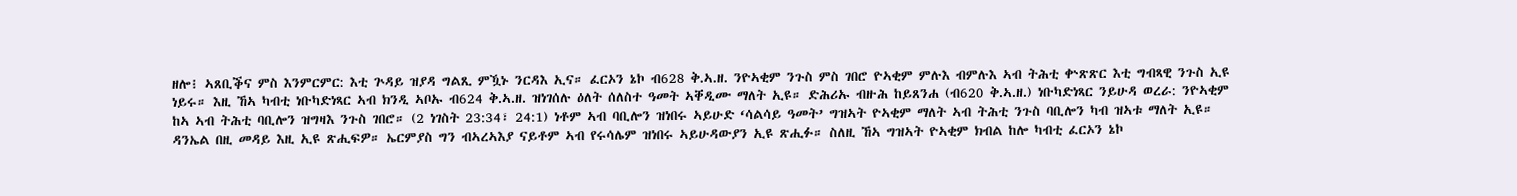ዘሎ፧ ኣጸቢቕና ምስ እንምርምር: እቲ ጕዳይ ዝያዳ ግልጺ ምዃኑ ንርዳእ ኢና። ፈርኦን ኔኮ ብ628 ቅ.ኣ.ዘ. ንዮኣቂም ንጉስ ምስ ገበሮ ዮኣቂም ምሉእ ብምሉእ ኣብ ትሕቲ ቍጽጽር እቲ ግብጻዊ ንጉስ ኢዩ ነይሩ። እዚ ኸኣ ካብቲ ነቡካድነጻር ኣብ ክንዲ ኣቦኡ ብ624 ቅ.ኣ.ዘ. ዝነገሰሉ ዕለት ሰለስተ ዓመት ኣቐዲሙ ማለት ኢዩ። ድሕሪኡ ብዙሕ ከይጸንሐ (ብ620 ቅ.ኣ.ዘ.) ነቡካድነጻር ንይሁዳ ወረራ: ንዮኣቂም ከኣ ኣብ ትሕቲ ባቢሎን ዝግዛእ ንጉስ ገበሮ። (2 ነገስት 23:34፣ 24:1) ነቶም ኣብ ባቢሎን ዝነበሩ ኣይሁድ ‘ሳልሳይ ዓመት’ ግዝኣት ዮኣቂም ማለት ኣብ ትሕቲ ንጉስ ባቢሎን ካብ ዝኣቱ ማለት ኢዩ። ዳንኤል በዚ መዳይ እዚ ኢዩ ጽሒፍዎ። ኤርምያስ ግን ብኣረኣእያ ናይቶም ኣብ የሩሳሌም ዝነበሩ ኣይሁዳውያን ኢዩ ጽሒፉ። ስለዚ ኸኣ ግዝኣት ዮኣቂም ክብል ከሎ ካብቲ ፈርኦን ኔኮ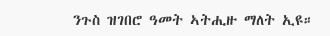ንጉስ ዝገበሮ ዓመት ኣትሒዙ ማለት ኢዩ።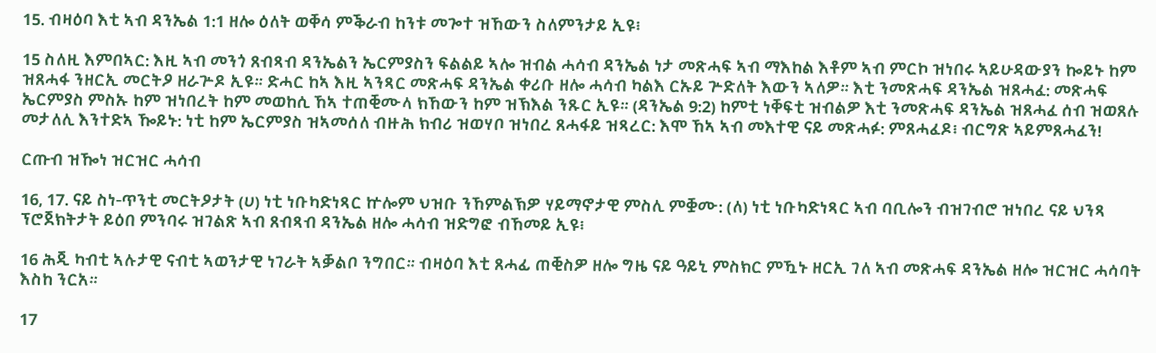15. ብዛዕባ እቲ ኣብ ዳንኤል 1:1 ዘሎ ዕለት ወቐሳ ምቕራብ ከንቱ መጐተ ዝኸውን ስለምንታይ ኢዩ፧

15 ስለዚ እምበኣር: እዚ ኣብ መንጎ ጸብጻብ ዳንኤልን ኤርምያስን ፍልልይ ኣሎ ዝብል ሓሳብ ዳንኤል ነታ መጽሓፍ ኣብ ማእከል እቶም ኣብ ምርኮ ዝነበሩ ኣይሁዳውያን ኰይኑ ከም ዝጸሓፋ ንዘርኢ መርትዖ ዘራጕዶ ኢዩ። ድሓር ከኣ እዚ ኣንጻር መጽሓፍ ዳንኤል ቀሪቡ ዘሎ ሓሳብ ካልእ ርኡይ ጕድለት እውን ኣለዎ። እቲ ንመጽሓፍ ዳንኤል ዝጸሓፈ: መጽሓፍ ኤርምያስ ምስኡ ከም ዝነበረት ከም መወከሲ ኸኣ ተጠቒሙላ ክኸውን ከም ዝኽእል ንጹር ኢዩ። (ዳንኤል 9:2) ከምቲ ነቐፍቲ ዝብልዎ እቲ ንመጽሓፍ ዳንኤል ዝጸሓፈ ሰብ ዝወጸሉ መታለሊ እንተድኣ ዀይኑ: ነቲ ከም ኤርምያስ ዝኣመሰለ ብዙሕ ክብሪ ዝወሃቦ ዝነበረ ጸሓፋይ ዝጻረር: እሞ ኸኣ ኣብ መእተዊ ናይ መጽሓፉ: ምጸሓፈዶ፧ ብርግጽ ኣይምጸሓፈን!

ርጡብ ዝዀነ ዝርዝር ሓሳብ

16, 17. ናይ ስነ-ጥንቲ መርትዖታት (ሀ) ነቲ ነቡካድነጻር ኵሎም ህዝቡ ንኸምልኽዎ ሃይማኖታዊ ምስሊ ምቛሙ: (ለ) ነቲ ነቡካድነጻር ኣብ ባቢሎን ብዝገብሮ ዝነበረ ናይ ህንጻ ፕሮጀክትታት ይዕበ ምንባሩ ዝገልጽ ኣብ ጸብጻብ ዳንኤል ዘሎ ሓሳብ ዝድግፎ ብኸመይ ኢዩ፧

16 ሕጂ ካብቲ ኣሉታዊ ናብቲ ኣወንታዊ ነገራት ኣቓልቦ ንግበር። ብዛዕባ እቲ ጸሓፊ ጠቒስዎ ዘሎ ግዜ ናይ ዓይኒ ምስክር ምዃኑ ዘርኢ ገለ ኣብ መጽሓፍ ዳንኤል ዘሎ ዝርዝር ሓሳባት እስከ ንርአ።

17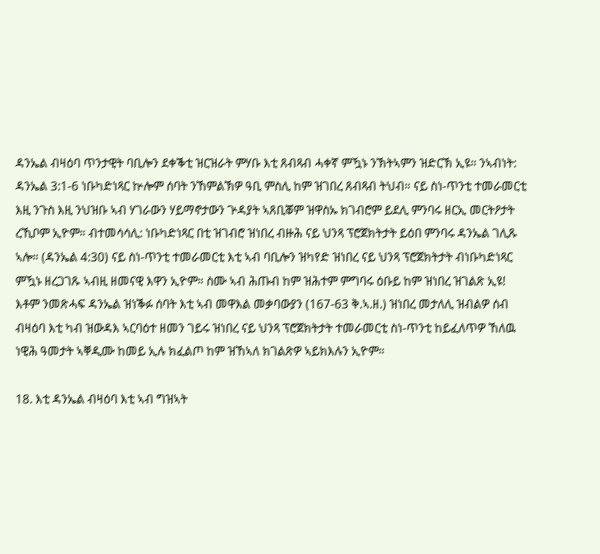ዳንኤል ብዛዕባ ጥንታዊት ባቢሎን ደቀቕቲ ዝርዝራት ምሃቡ እቲ ጸብጻብ ሓቀኛ ምዃኑ ንኽትኣምን ዝድርኽ ኢዩ። ንኣብነት: ዳንኤል 3:1-6 ነቡካድነጻር ኵሎም ሰባት ንኸምልኽዎ ዓቢ ምስሊ ከም ዝገበረ ጸብጻብ ትህብ። ናይ ስነ-ጥንቲ ተመራመርቲ እዚ ንጉስ እዚ ንህዝቡ ኣብ ሃገራውን ሃይማኖታውን ጕዳያት ኣጸቢቖም ዝዋስኡ ክገብሮም ይደሊ ምንባሩ ዘርኢ መርትዖታት ረኺቦም ኢዮም። ብተመሳሳሊ: ነቡካድነጻር በቲ ዝገብሮ ዝነበረ ብዙሕ ናይ ህንጻ ፕሮጀክትታት ይዕበ ምንባሩ ዳንኤል ገሊጹ ኣሎ። (ዳንኤል 4:30) ናይ ስነ-ጥንቲ ተመራመርቲ እቲ ኣብ ባቢሎን ዝካየድ ዝነበረ ናይ ህንጻ ፕሮጀክትታት ብነቡካድነጻር ምዃኑ ዘረጋገጹ ኣብዚ ዘመናዊ እዋን ኢዮም። ስሙ ኣብ ሕጡብ ከም ዝሕተም ምግባሩ ዕቡይ ከም ዝነበረ ዝገልጽ ኢዩ! እቶም ንመጽሓፍ ዳንኤል ዝነቕፉ ሰባት እቲ ኣብ መዋእል መቃባውያን (167-63 ቅ.ኣ.ዘ.) ዝነበረ መታለሊ ዝብልዎ ሰብ ብዛዕባ እቲ ካብ ዝውዳእ ኣርባዕተ ዘመን ገይሩ ዝነበረ ናይ ህንጻ ፕሮጀክትታት ተመራመርቲ ስነ-ጥንቲ ከይፈለጥዎ ኸለዉ ነዊሕ ዓመታት ኣቐዲሙ ከመይ ኢሉ ክፈልጦ ከም ዝኸኣለ ክገልጽዎ ኣይክእሉን ኢዮም።

18. እቲ ዳንኤል ብዛዕባ እቲ ኣብ ግዝኣት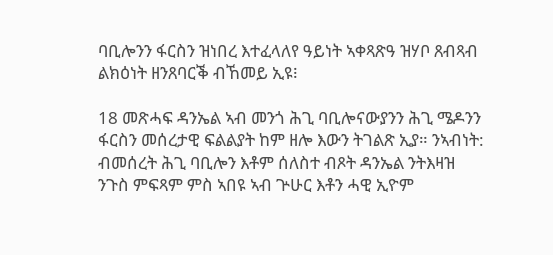ባቢሎንን ፋርስን ዝነበረ እተፈላለየ ዓይነት ኣቀጻጽዓ ዝሃቦ ጸብጻብ ልክዕነት ዘንጸባርቕ ብኸመይ ኢዩ፧

18 መጽሓፍ ዳንኤል ኣብ መንጎ ሕጊ ባቢሎናውያንን ሕጊ ሜዶንን ፋርስን መሰረታዊ ፍልልያት ከም ዘሎ እውን ትገልጽ ኢያ። ንኣብነት: ብመሰረት ሕጊ ባቢሎን እቶም ሰለስተ ብጾት ዳንኤል ንትእዛዝ ንጉስ ምፍጻም ምስ ኣበዩ ኣብ ጕሁር እቶን ሓዊ ኢዮም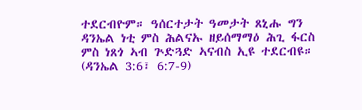ተደርብዮም። ዓሰርተታት ዓመታት ጸኒሑ ግን ዳንኤል ነቲ ምስ ሕልናኡ ዘይሰማማዕ ሕጊ ፋርስ ምስ ነጸጎ ኣብ ጕድጓድ ኣናብስ ኢዩ ተደርብዩ። (ዳንኤል 3:6፣ 6:7-9)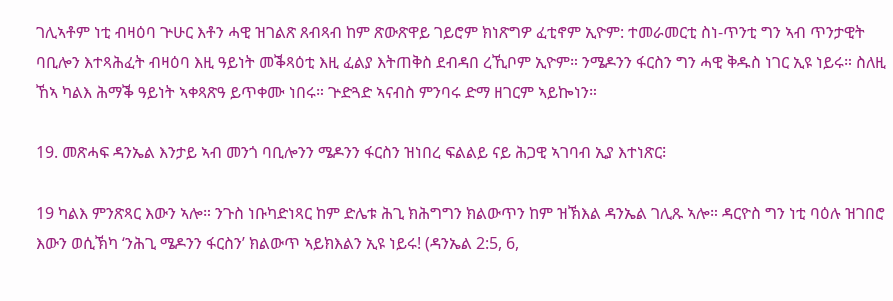ገሊኣቶም ነቲ ብዛዕባ ጕሁር እቶን ሓዊ ዝገልጽ ጸብጻብ ከም ጽውጽዋይ ገይሮም ክነጽግዎ ፈቲኖም ኢዮም: ተመራመርቲ ስነ-ጥንቲ ግን ኣብ ጥንታዊት ባቢሎን እተጻሕፈት ብዛዕባ እዚ ዓይነት መቕጻዕቲ እዚ ፈልያ እትጠቅስ ደብዳበ ረኺቦም ኢዮም። ንሜዶንን ፋርስን ግን ሓዊ ቅዱስ ነገር ኢዩ ነይሩ። ስለዚ ኸኣ ካልእ ሕማቕ ዓይነት ኣቀጻጽዓ ይጥቀሙ ነበሩ። ጕድጓድ ኣናብስ ምንባሩ ድማ ዘገርም ኣይኰነን።

19. መጽሓፍ ዳንኤል እንታይ ኣብ መንጎ ባቢሎንን ሜዶንን ፋርስን ዝነበረ ፍልልይ ናይ ሕጋዊ ኣገባብ ኢያ እተነጽር፧

19 ካልእ ምንጽጻር እውን ኣሎ። ንጉስ ነቡካድነጻር ከም ድሌቱ ሕጊ ክሕግግን ክልውጥን ከም ዝኽእል ዳንኤል ገሊጹ ኣሎ። ዳርዮስ ግን ነቲ ባዕሉ ዝገበሮ እውን ወሲኽካ ‘ንሕጊ ሜዶንን ፋርስን’ ክልውጥ ኣይክእልን ኢዩ ነይሩ! (ዳንኤል 2:5, 6,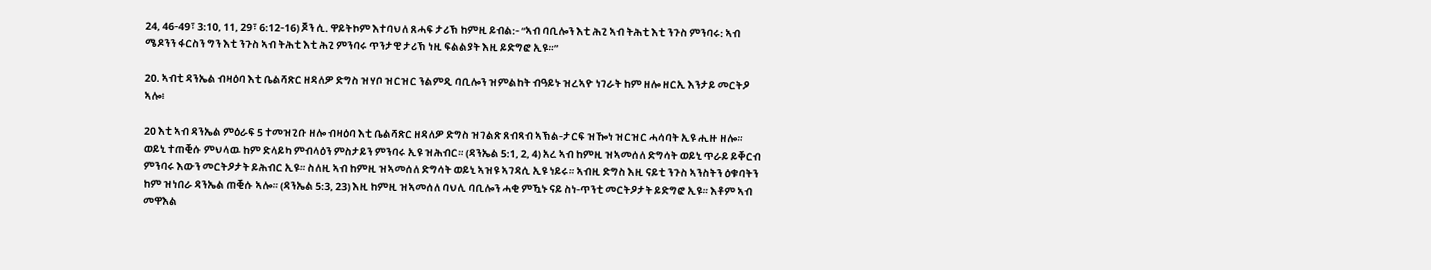24, 46-49፣ 3:10, 11, 29፣ 6:12-16) ጆን ሲ. ዋይትኮም እተባህለ ጸሓፍ ታሪኽ ከምዚ ይብል:- “ኣብ ባቢሎን እቲ ሕጊ ኣብ ትሕቲ እቲ ንጉስ ምንባሩ: ኣብ ሜዶንን ፋርስን ግን እቲ ንጉስ ኣብ ትሕቲ እቲ ሕጊ ምንባሩ ጥንታዊ ታሪኽ ነዚ ፍልልያት እዚ ይድግፎ ኢዩ።”

20. ኣብቲ ዳንኤል ብዛዕባ እቲ ቤልሻጽር ዘዳለዎ ድግስ ዝሃቦ ዝርዝር ንልምዲ ባቢሎን ዝምልከት ብዓይኑ ዝረኣዮ ነገራት ከም ዘሎ ዘርኢ እንታይ መርትዖ ኣሎ፧

20 እቲ ኣብ ዳንኤል ምዕራፍ 5 ተመዝጊቡ ዘሎ ብዛዕባ እቲ ቤልሻጽር ዘዳለዎ ድግስ ዝገልጽ ጸብጻብ ኣኽል-ታርፍ ዝዀነ ዝርዝር ሓሳባት ኢዩ ሒዙ ዘሎ። ወይኒ ተጠቒሱ ምህላዉ ከም ድላይካ ምብላዕን ምስታይን ምንባሩ ኢዩ ዝሕብር። (ዳንኤል 5:1, 2, 4) አረ ኣብ ከምዚ ዝኣመሰለ ድግሳት ወይኒ ጥራይ ይቐርብ ምንባሩ እውን መርትዖታት ይሕብር ኢዩ። ስለዚ ኣብ ከምዚ ዝኣመሰለ ድግሳት ወይኒ ኣዝዩ ኣገዳሲ ኢዩ ነይሩ። ኣብዚ ድግስ እዚ ናይቲ ንጉስ ኣንስትን ዕቁባትን ከም ዝነበራ ዳንኤል ጠቒሱ ኣሎ። (ዳንኤል 5:3, 23) እዚ ከምዚ ዝኣመሰለ ባህሊ ባቢሎን ሓቂ ምዃኑ ናይ ስነ-ጥንቲ መርትዖታት ይድግፎ ኢዩ። እቶም ኣብ መዋእል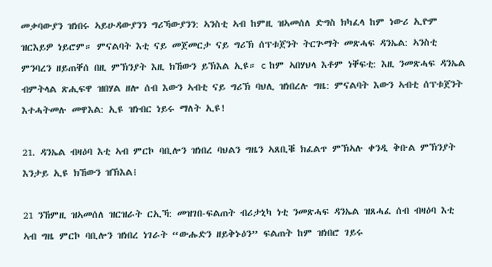መቃባውያን ዝነበሩ ኣይሁዳውያንን ግሪኻውያንን: ኣንስቲ ኣብ ከምዚ ዝኣመሰለ ድግስ ክካፈላ ከም ነውሪ ኢዮም ዝርእይዎ ነይሮም። ምናልባት እቲ ናይ መጀመርታ ናይ ግሪኽ ሰፕቱጀንት ትርጕማት መጽሓፍ ዳንኤል: ኣንስቲ ምንባረን ዘይጠቐሰ በዚ ምኽንያት እዚ ክኸውን ይኽእል ኢዩ። c ከም ኣበሃህላ እቶም ነቐፍቲ: እዚ ንመጽሓፍ ዳንኤል ብምትላል ጽሒፍዋ ዝበሃል ዘሎ ሰብ እውን ኣብቲ ናይ ግሪኽ ባህሊ ዝነበረሉ ግዜ: ምናልባት እውን ኣብቲ ሰፕቱጀንት እተሓትመሉ መዋእል: ኢዩ ዝነብር ነይሩ ማለት ኢዩ!

21. ዳንኤል ብዛዕባ እቲ ኣብ ምርኮ ባቢሎን ዝነበረ ባህልን ግዜን ኣጸቢቑ ክፈልጥ ምኽኣሉ ቀንዲ ቅቡል ምኽንያት እንታይ ኢዩ ክኸውን ዝኽእል፧

21 ንኸምዚ ዝኣመሰለ ዝርዝራት ርኢኻ: መዝገበ-ፍልጠት ብሪታኒካ ነቲ ንመጽሓፍ ዳንኤል ዝጸሓፈ ሰብ ብዛዕባ እቲ ኣብ ግዜ ምርኮ ባቢሎን ዝነበረ ነገራት “ውሑድን ዘይቅኑዕን” ፍልጠት ከም ዝነበሮ ገይሩ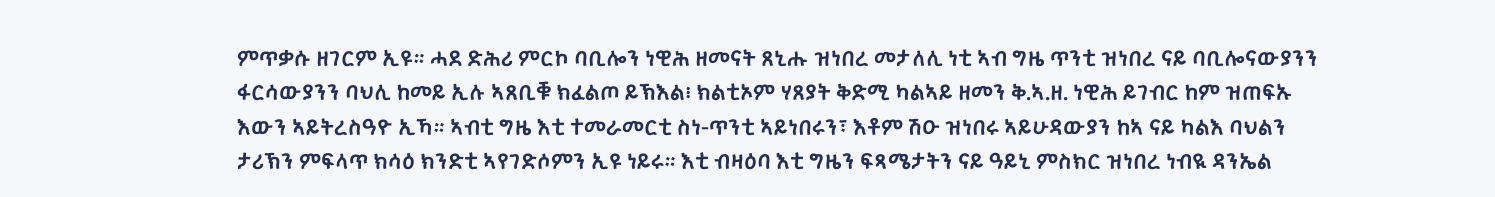ምጥቃሱ ዘገርም ኢዩ። ሓደ ድሕሪ ምርኮ ባቢሎን ነዊሕ ዘመናት ጸኒሑ ዝነበረ መታለሊ ነቲ ኣብ ግዜ ጥንቲ ዝነበረ ናይ ባቢሎናውያንን ፋርሳውያንን ባህሊ ከመይ ኢሉ ኣጸቢቑ ክፈልጦ ይኽእል፧ ክልቲኦም ሃጸያት ቅድሚ ካልኣይ ዘመን ቅ.ኣ.ዘ. ነዊሕ ይገብር ከም ዝጠፍኡ እውን ኣይትረስዓዮ ኢኻ። ኣብቲ ግዜ እቲ ተመራመርቲ ስነ-ጥንቲ ኣይነበሩን፣ እቶም ሽዑ ዝነበሩ ኣይሁዳውያን ከኣ ናይ ካልእ ባህልን ታሪኽን ምፍላጥ ክሳዕ ክንድቲ ኣየገድሶምን ኢዩ ነይሩ። እቲ ብዛዕባ እቲ ግዜን ፍጻሜታትን ናይ ዓይኒ ምስክር ዝነበረ ነብዪ ዳንኤል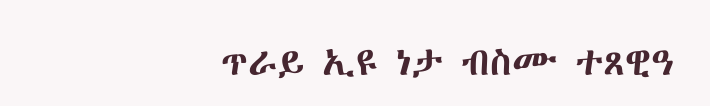ጥራይ ኢዩ ነታ ብስሙ ተጸዊዓ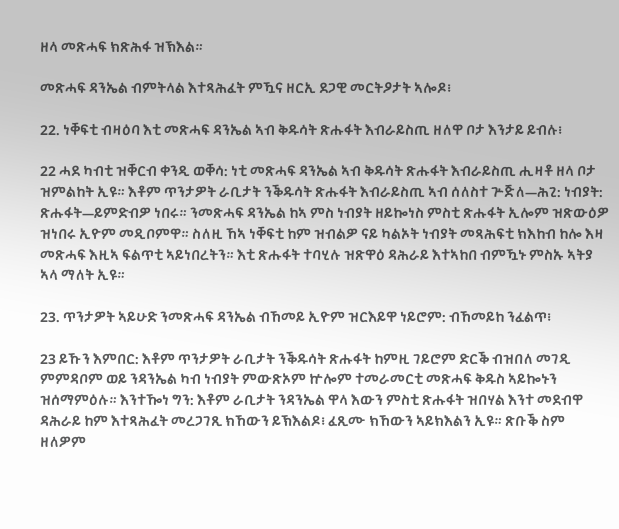ዘላ መጽሓፍ ክጽሕፋ ዝኽእል።

መጽሓፍ ዳንኤል ብምትላል እተጻሕፈት ምዃና ዘርኢ ደጋዊ መርትዖታት ኣሎዶ፧

22. ነቐፍቲ ብዛዕባ እቲ መጽሓፍ ዳንኤል ኣብ ቅዱሳት ጽሑፋት እብራይስጢ ዘለዋ ቦታ እንታይ ይብሉ፧

22 ሓደ ካብቲ ዝቐርብ ቀንዲ ወቐሳ: ነቲ መጽሓፍ ዳንኤል ኣብ ቅዱሳት ጽሑፋት እብራይስጢ ሒዛቶ ዘላ ቦታ ዝምልከት ኢዩ። እቶም ጥንታዎት ራቢታት ንቕዱሳት ጽሑፋት እብራይስጢ ኣብ ሰለስተ ጕጅለ—ሕጊ: ነብያት: ጽሑፋት—ይምድብዎ ነበሩ። ንመጽሓፍ ዳንኤል ከኣ ምስ ነብያት ዘይኰነስ ምስቲ ጽሑፋት ኢሎም ዝጽውዕዎ ዝነበሩ ኢዮም መዲቦምዋ። ስለዚ ኸኣ ነቐፍቲ ከም ዝብልዎ ናይ ካልኦት ነብያት መጻሕፍቲ ክእከብ ከሎ እዛ መጽሓፍ እዚኣ ፍልጥቲ ኣይነበረትን። እቲ ጽሑፋት ተባሂሉ ዝጽዋዕ ዳሕራይ እተኣከበ ብምዃኑ ምስኡ ኣትያ ኣላ ማለት ኢዩ።

23. ጥንታዎት ኣይሁድ ንመጽሓፍ ዳንኤል ብኸመይ ኢዮም ዝርእይዋ ነይሮም: ብኸመይከ ንፈልጥ፧

23 ይኹን እምበር: እቶም ጥንታዎት ራቢታት ንቕዱሳት ጽሑፋት ከምዚ ገይሮም ድርቕ ብዝበለ መገዲ ምምዳቦም ወይ ንዳንኤል ካብ ነብያት ምውጽኦም ኵሎም ተመራመርቲ መጽሓፍ ቅዱስ ኣይኰኑን ዝሰማምዕሉ። እንተዀነ ግን: እቶም ራቢታት ንዳንኤል ዋላ እውን ምስቲ ጽሑፋት ዝበሃል እንተ መደብዋ ዳሕራይ ከም እተጻሕፈት መረጋገጺ ክኸውን ይኽእልዶ፧ ፈጺሙ ክኸውን ኣይክእልን ኢዩ። ጽቡቕ ስም ዘለዎም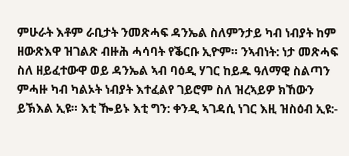ምሁራት እቶም ራቢታት ንመጽሓፍ ዳንኤል ስለምንታይ ካብ ነብያት ከም ዘውጽእዋ ዝገልጽ ብዙሕ ሓሳባት የቕርቡ ኢዮም። ንኣብነት: ነታ መጽሓፍ ስለ ዘይፈተውዋ ወይ ዳንኤል ኣብ ባዕዲ ሃገር ከይዱ ዓለማዊ ስልጣን ምሓዙ ካብ ካልኦት ነብያት እተፈልየ ገይሮም ስለ ዝረኣይዎ ክኸውን ይኽእል ኢዩ። እቲ ዀይኑ እቲ ግን: ቀንዲ ኣገዳሲ ነገር እዚ ዝስዕብ ኢዩ:-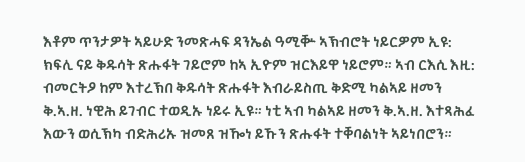እቶም ጥንታዎት ኣይሁድ ንመጽሓፍ ዳንኤል ዓሚቝ ኣኽብሮት ነይርዎም ኢዩ: ክፍሊ ናይ ቅዱሳት ጽሑፋት ገይሮም ከኣ ኢዮም ዝርእይዋ ነይሮም። ኣብ ርእሲ እዚ: ብመርትዖ ከም እተረኽበ ቅዱሳት ጽሑፋት እብራይስጢ ቅድሚ ካልኣይ ዘመን ቅ.ኣ.ዘ. ነዊሕ ይገብር ተወዲኡ ነይሩ ኢዩ። ነቲ ኣብ ካልኣይ ዘመን ቅ.ኣ.ዘ. እተጻሕፈ እውን ወሲኽካ ብድሕሪኡ ዝመጸ ዝዀነ ይኹን ጽሑፋት ተቐባልነት ኣይነበሮን።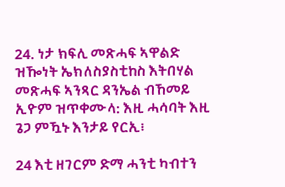24. ነታ ክፍሊ መጽሓፍ ኣዋልድ ዝዀነት ኤክለስያስቲከስ እትበሃል መጽሓፍ ኣንጻር ዳንኤል ብኸመይ ኢዮም ዝጥቀሙላ: እዚ ሓሳባት እዚ ጌጋ ምዃኑ እንታይ የርኢ፧

24 እቲ ዘገርም ድማ ሓንቲ ካብተን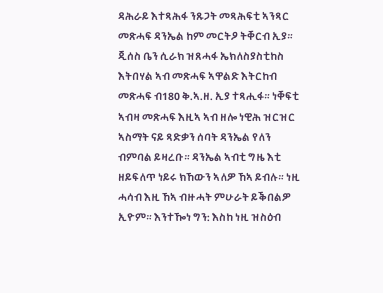ዳሕራይ እተጻሕፋ ንጹጋት መጻሕፍቲ ኣንጻር መጽሓፍ ዳንኤል ከም መርትዖ ትቐርብ ኢያ። ጂሰስ ቤን ሲራክ ዝጸሓፋ ኤክለስያስቲከስ እትበሃል ኣብ መጽሓፍ ኣዋልድ እትርከብ መጽሓፍ ብ180 ቅ.ኣ.ዘ. ኢያ ተጻሒፋ። ነቐፍቲ ኣብዛ መጽሓፍ እዚኣ ኣብ ዘሎ ነዊሕ ዝርዝር ኣስማት ናይ ጻድቃን ሰባት ዳንኤል የለን ብምባል ይዛረቡ። ዳንኤል ኣብቲ ግዜ እቲ ዘይፍለጥ ነይሩ ክኸውን ኣለዎ ኸኣ ይብሉ። ነዚ ሓሳብ እዚ ኸኣ ብዙሓት ምሁራት ይቕበልዎ ኢዮም። እንተዀነ ግን: እስከ ነዚ ዝስዕብ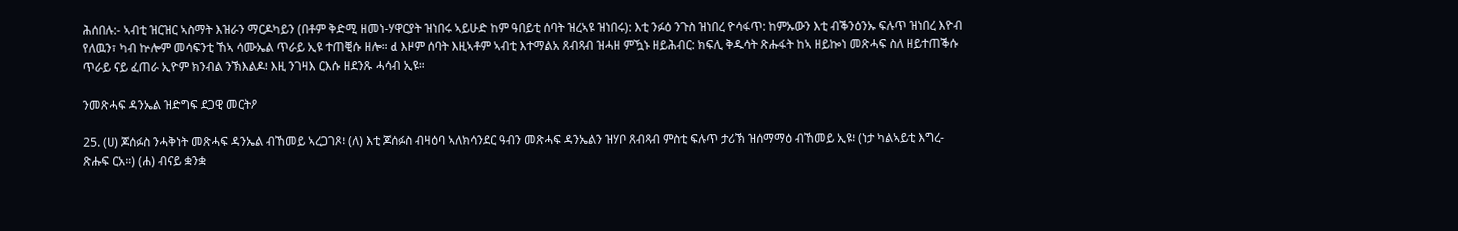ሕሰበሉ:- ኣብቲ ዝርዝር ኣስማት እዝራን ማርዶካይን (በቶም ቅድሚ ዘመነ-ሃዋርያት ዝነበሩ ኣይሁድ ከም ዓበይቲ ሰባት ዝረኣዩ ዝነበሩ): እቲ ንፉዕ ንጉስ ዝነበረ ዮሳፋጥ: ከምኡውን እቲ ብቕንዕንኡ ፍሉጥ ዝነበረ እዮብ የለዉን፣ ካብ ኵሎም መሳፍንቲ ኸኣ ሳሙኤል ጥራይ ኢዩ ተጠቒሱ ዘሎ። d እዞም ሰባት እዚኣቶም ኣብቲ እተማልአ ጸብጻብ ዝሓዘ ምዃኑ ዘይሕብር: ክፍሊ ቅዱሳት ጽሑፋት ከኣ ዘይኰነ መጽሓፍ ስለ ዘይተጠቕሱ ጥራይ ናይ ፈጠራ ኢዮም ክንብል ንኽእልዶ፧ እዚ ንገዛእ ርእሱ ዘደንጹ ሓሳብ ኢዩ።

ንመጽሓፍ ዳንኤል ዝድግፍ ደጋዊ መርትዖ

25. (ሀ) ጆሰፉስ ንሓቅነት መጽሓፍ ዳንኤል ብኸመይ ኣረጋገጾ፧ (ለ) እቲ ጆሰፉስ ብዛዕባ ኣለክሳንደር ዓብን መጽሓፍ ዳንኤልን ዝሃቦ ጸብጻብ ምስቲ ፍሉጥ ታሪኽ ዝሰማማዕ ብኸመይ ኢዩ፧ (ነታ ካልኣይቲ እግረ-ጽሑፍ ርአ።) (ሐ) ብናይ ቋንቋ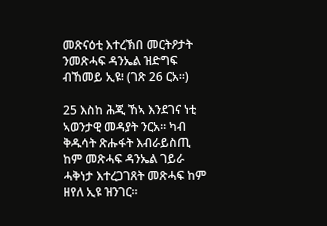መጽናዕቲ እተረኽበ መርትዖታት ንመጽሓፍ ዳንኤል ዝድግፍ ብኸመይ ኢዩ፧ (ገጽ 26 ርአ።)

25 እስከ ሕጂ ኸኣ እንደገና ነቲ ኣወንታዊ መዳያት ንርአ። ካብ ቅዱሳት ጽሑፋት እብራይስጢ ከም መጽሓፍ ዳንኤል ገይራ ሓቅነታ እተረጋገጸት መጽሓፍ ከም ዘየለ ኢዩ ዝንገር።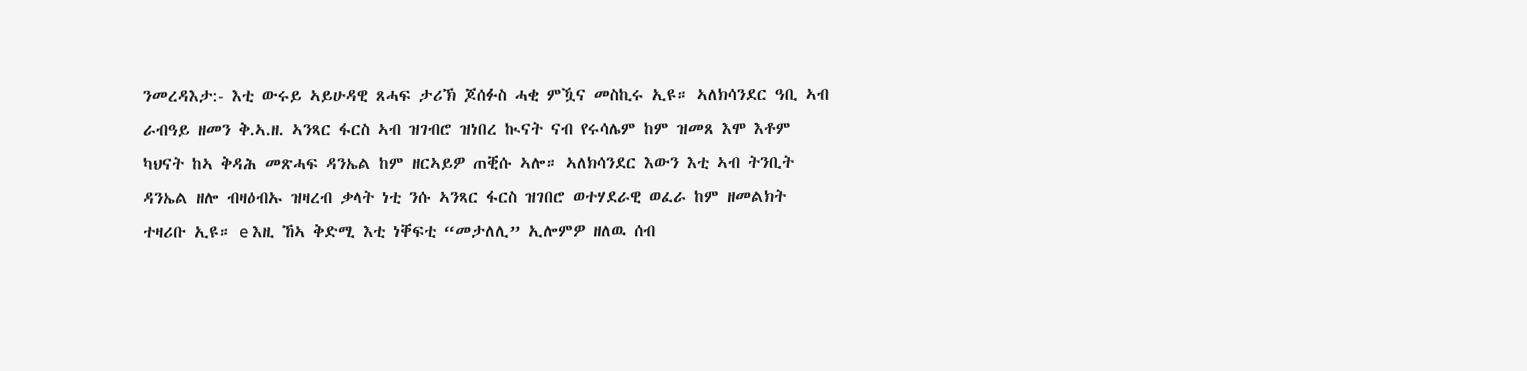ንመረዳእታ:- እቲ ውሩይ ኣይሁዳዊ ጸሓፍ ታሪኽ ጆሰፉስ ሓቂ ምዃና መስኪሩ ኢዩ። ኣለክሳንደር ዓቢ ኣብ ራብዓይ ዘመን ቅ.ኣ.ዘ. ኣንጻር ፋርስ ኣብ ዝገብሮ ዝነበረ ኲናት ናብ የሩሳሌም ከም ዝመጸ እሞ እቶም ካህናት ከኣ ቅዳሕ መጽሓፍ ዳንኤል ከም ዘርኣይዎ ጠቒሱ ኣሎ። ኣለክሳንደር እውን እቲ ኣብ ትንቢት ዳንኤል ዘሎ ብዛዕብኡ ዝዛረብ ቃላት ነቲ ንሱ ኣንጻር ፋርስ ዝገበሮ ወተሃደራዊ ወፈራ ከም ዘመልክት ተዛሪቡ ኢዩ። e እዚ ኸኣ ቅድሚ እቲ ነቐፍቲ “መታለሊ” ኢሎምዎ ዘለዉ ሰብ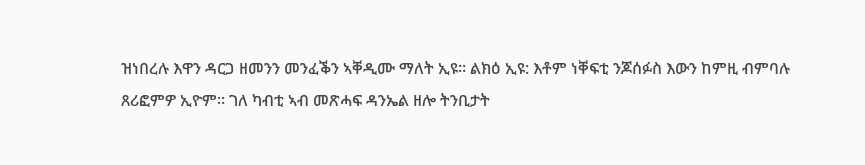ዝነበረሉ እዋን ዳርጋ ዘመንን መንፈቕን ኣቐዲሙ ማለት ኢዩ። ልክዕ ኢዩ: እቶም ነቐፍቲ ንጆሰፉስ እውን ከምዚ ብምባሉ ጸሪፎምዎ ኢዮም። ገለ ካብቲ ኣብ መጽሓፍ ዳንኤል ዘሎ ትንቢታት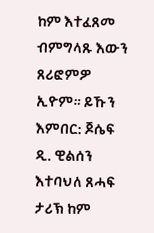ከም እተፈጸመ ብምግላጹ እውን ጸሪፎምዎ ኢዮም። ይኹን እምበር: ጆሴፍ ዲ. ዊልሰን እተባህለ ጸሓፍ ታሪኽ ከም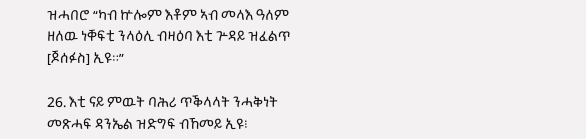ዝሓበሮ “ካብ ኵሎም እቶም ኣብ መላእ ዓለም ዘለዉ ነቐፍቲ ንላዕሊ ብዛዕባ እቲ ጕዳይ ዝፈልጥ [ጆሰፉስ] ኢዩ።”

26. እቲ ናይ ምዉት ባሕሪ ጥቕላላት ንሓቅነት መጽሓፍ ዳንኤል ዝድግፍ ብኸመይ ኢዩ፧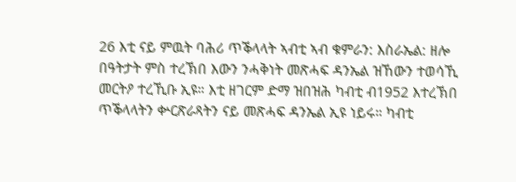26 እቲ ናይ ምዉት ባሕሪ ጥቕላላት ኣብቲ ኣብ ቁምራን: እስራኤል: ዘሎ በዓትታት ምስ ተረኽበ እውን ንሓቅነት መጽሓፍ ዳንኤል ዝኸውን ተወሳኺ መርትዖ ተረኺቡ ኢዩ። እቲ ዘገርም ድማ ዝበዝሕ ካብቲ ብ1952 እተረኽበ ጥቕላላትን ቍርጽራጻትን ናይ መጽሓፍ ዳንኤል ኢዩ ነይሩ። ካብቲ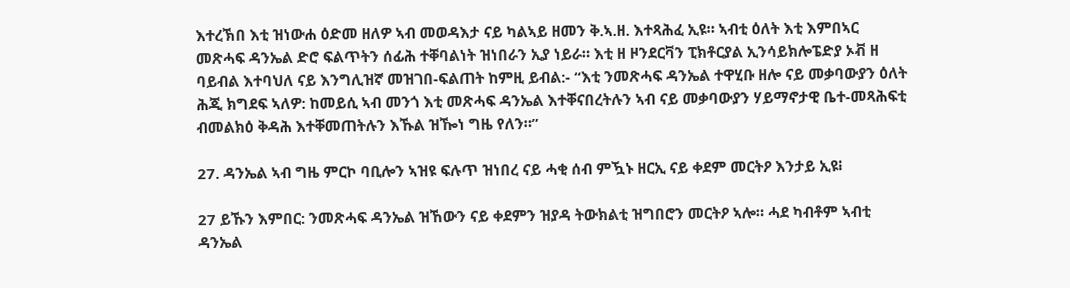እተረኽበ እቲ ዝነውሐ ዕድመ ዘለዎ ኣብ መወዳእታ ናይ ካልኣይ ዘመን ቅ.ኣ.ዘ. እተጻሕፈ ኢዩ። ኣብቲ ዕለት እቲ እምበኣር መጽሓፍ ዳንኤል ድሮ ፍልጥትን ሰፊሕ ተቐባልነት ዝነበራን ኢያ ነይራ። እቲ ዘ ዞንደርቫን ፒክቶርያል ኢንሳይክሎፔድያ ኦቭ ዘ ባይብል እተባህለ ናይ እንግሊዝኛ መዝገበ-ፍልጠት ከምዚ ይብል:- “እቲ ንመጽሓፍ ዳንኤል ተዋሂቡ ዘሎ ናይ መቃባውያን ዕለት ሕጂ ክግደፍ ኣለዎ: ከመይሲ ኣብ መንጎ እቲ መጽሓፍ ዳንኤል እተቐናበረትሉን ኣብ ናይ መቃባውያን ሃይማኖታዊ ቤተ-መጻሕፍቲ ብመልክዕ ቅዳሕ እተቐመጠትሉን እኹል ዝዀነ ግዜ የለን።”

27. ዳንኤል ኣብ ግዜ ምርኮ ባቢሎን ኣዝዩ ፍሉጥ ዝነበረ ናይ ሓቂ ሰብ ምዃኑ ዘርኢ ናይ ቀደም መርትዖ እንታይ ኢዩ፧

27 ይኹን እምበር: ንመጽሓፍ ዳንኤል ዝኸውን ናይ ቀደምን ዝያዳ ትውክልቲ ዝግበሮን መርትዖ ኣሎ። ሓደ ካብቶም ኣብቲ ዳንኤል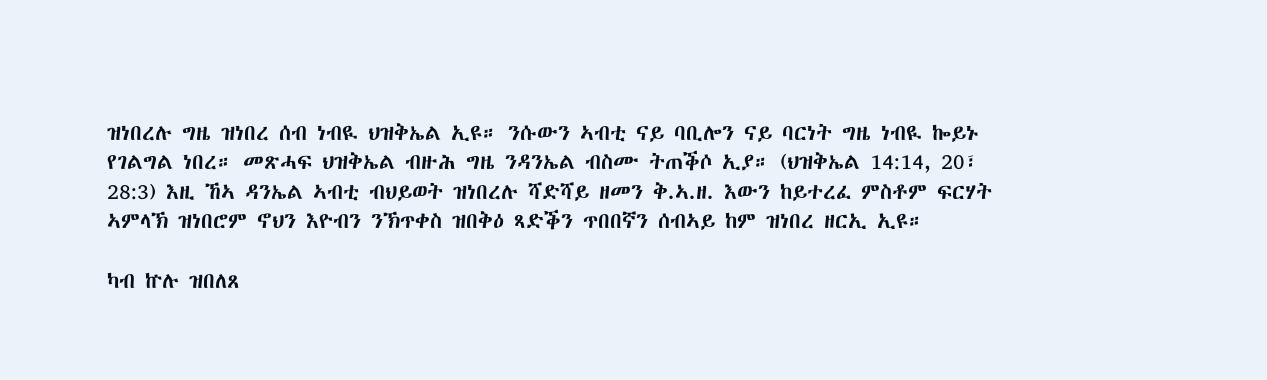ዝነበረሉ ግዜ ዝነበረ ሰብ ነብዪ ህዝቅኤል ኢዩ። ንሱውን ኣብቲ ናይ ባቢሎን ናይ ባርነት ግዜ ነብዪ ኰይኑ የገልግል ነበረ። መጽሓፍ ህዝቅኤል ብዙሕ ግዜ ንዳንኤል ብስሙ ትጠቕሶ ኢያ። (ህዝቅኤል 14:14, 20፣ 28:3) እዚ ኸኣ ዳንኤል ኣብቲ ብህይወት ዝነበረሉ ሻድሻይ ዘመን ቅ.ኣ.ዘ. እውን ከይተረፈ ምስቶም ፍርሃት ኣምላኽ ዝነበሮም ኖህን እዮብን ንኽጥቀስ ዝበቅዕ ጻድቕን ጥበበኛን ሰብኣይ ከም ዝነበረ ዘርኢ ኢዩ።

ካብ ኵሉ ዝበለጸ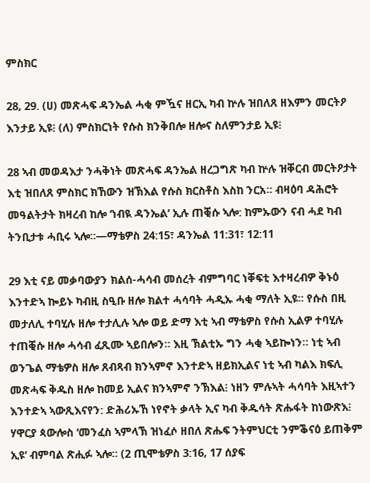ምስክር

28, 29. (ሀ) መጽሓፍ ዳንኤል ሓቂ ምዃና ዘርኢ ካብ ኵሉ ዝበለጸ ዘእምን መርትዖ እንታይ ኢዩ፧ (ለ) ምስክርነት የሱስ ክንቅበሎ ዘሎና ስለምንታይ ኢዩ፧

28 ኣብ መወዳእታ ንሓቅነት መጽሓፍ ዳንኤል ዘረጋግጽ ካብ ኵሉ ዝቐርብ መርትዖታት እቲ ዝበለጸ ምስክር ክኸውን ዝኽእል የሱስ ክርስቶስ እስከ ንርአ። ብዛዕባ ዳሕሮት መዓልትታት ክዛረብ ከሎ ‘ነብዪ ዳንኤል’ ኢሉ ጠቒሱ ኣሎ: ከምኡውን ናብ ሓደ ካብ ትንቢታቱ ሓቢሩ ኣሎ።—ማቴዎስ 24:15፣ ዳንኤል 11:31፣ 12:11

29 እቲ ናይ መቃባውያን ክልሰ-ሓሳብ መሰረት ብምግባር ነቐፍቲ እተዛረብዎ ቅኑዕ እንተድኣ ኰይኑ ካብዚ ስዒቡ ዘሎ ክልተ ሓሳባት ሓዲኡ ሓቂ ማለት ኢዩ። የሱስ በዚ መታለሊ ተባሂሉ ዘሎ ተታሊሉ ኣሎ ወይ ድማ እቲ ኣብ ማቴዎስ የሱስ ኢልዎ ተባሂሉ ተጠቒሱ ዘሎ ሓሳብ ፈጺሙ ኣይበሎን። እዚ ኽልቲኡ ግን ሓቂ ኣይኰነን። ነቲ ኣብ ወንጌል ማቴዎስ ዘሎ ጸብጻብ ክንኣምኖ እንተድኣ ዘይክኢልና ነቲ ኣብ ካልእ ክፍሊ መጽሓፍ ቅዱስ ዘሎ ከመይ ኢልና ክንኣምኖ ንኽእል፧ ነዘን ምሉኣት ሓሳባት እዚኣተን እንተድኣ ኣውጺእናየን: ድሕሪኡኸ ነየኖት ቃላት ኢና ካብ ቅዱሳት ጽሑፋት ከነውጽእ፧ ሃዋርያ ጳውሎስ ‘መንፈስ ኣምላኽ ዝነፈሶ ዘበለ ጽሑፍ ንትምህርቲ ንምቕናዕ ይጠቅም ኢዩ’ ብምባል ጽሒፉ ኣሎ። (2 ጢሞቴዎስ 3:16, 17 ሰያፍ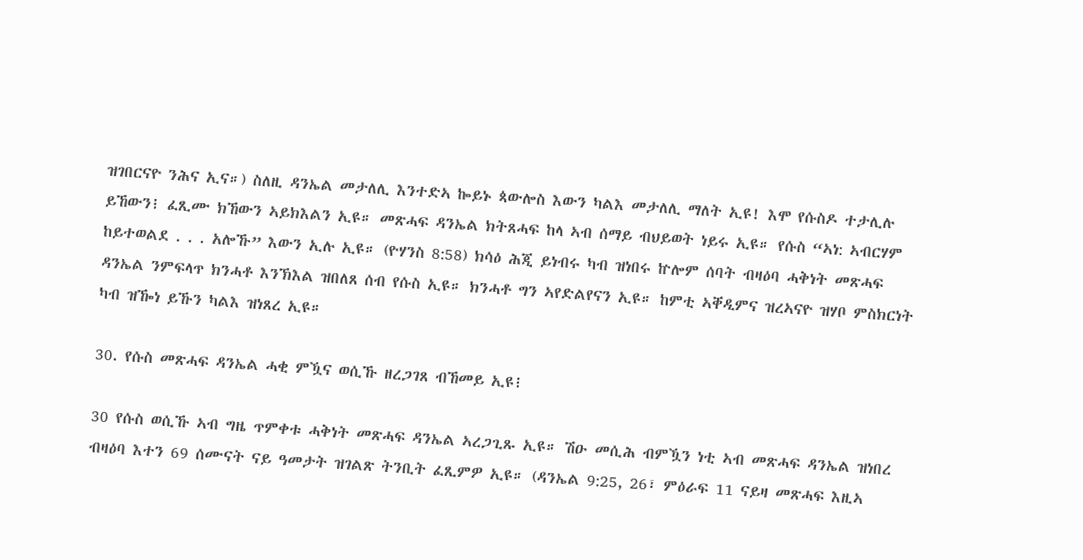ዝገበርናዮ ንሕና ኢና።) ስለዚ ዳንኤል መታለሊ እንተድኣ ኰይኑ ጳውሎስ እውን ካልእ መታለሊ ማለት ኢዩ! እሞ የሱስዶ ተታሊሉ ይኸውን፧ ፈጺሙ ክኸውን ኣይክእልን ኢዩ። መጽሓፍ ዳንኤል ክትጸሓፍ ከላ ኣብ ሰማይ ብህይወት ነይሩ ኢዩ። የሱስ “ኣነ: ኣብርሃም ከይተወልደ . . . አሎኹ” እውን ኢሉ ኢዩ። (ዮሃንስ 8:58) ክሳዕ ሕጂ ይነብሩ ካብ ዝነበሩ ኵሎም ሰባት ብዛዕባ ሓቅነት መጽሓፍ ዳንኤል ንምፍላጥ ክንሓቶ እንኽእል ዝበለጸ ሰብ የሱስ ኢዩ። ክንሓቶ ግን ኣየድልየናን ኢዩ። ከምቲ ኣቐዲምና ዝረኣናዮ ዝሃቦ ምስክርነት ካብ ዝዀነ ይኹን ካልእ ዝነጸረ ኢዩ።

30. የሱስ መጽሓፍ ዳንኤል ሓቂ ምዃና ወሲኹ ዘረጋገጸ ብኸመይ ኢዩ፧

30 የሱስ ወሲኹ ኣብ ግዜ ጥምቀቱ ሓቅነት መጽሓፍ ዳንኤል ኣረጋጊጹ ኢዩ። ሽዑ መሲሕ ብምዃን ነቲ ኣብ መጽሓፍ ዳንኤል ዝነበረ ብዛዕባ እተን 69 ሰሙናት ናይ ዓመታት ዝገልጽ ትንቢት ፈጺምዎ ኢዩ። (ዳንኤል 9:25, 26፣ ምዕራፍ 11 ናይዛ መጽሓፍ እዚኣ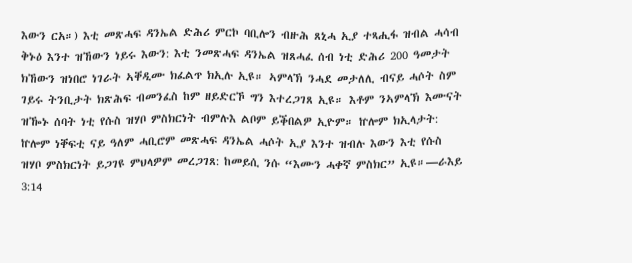እውን ርአ።) እቲ መጽሓፍ ዳንኤል ድሕሪ ምርኮ ባቢሎን ብዙሕ ጸኒሓ ኢያ ተጻሒፋ ዝብል ሓሳብ ቅኑዕ እንተ ዝኸውን ነይሩ እውን: እቲ ንመጽሓፍ ዳንኤል ዝጸሓፈ ሰብ ነቲ ድሕሪ 200 ዓመታት ክኸውን ዝነበሮ ነገራት ኣቐዲሙ ክፈልጥ ክኢሉ ኢዩ። ኣምላኽ ንሓደ መታለሊ ብናይ ሓሶት ስም ገይሩ ትንቢታት ክጽሕፍ ብመንፈስ ከም ዘይድርኾ ግን እተረጋገጸ ኢዩ። እቶም ንኣምላኽ እሙናት ዝዀኑ ሰባት ነቲ የሱስ ዝሃቦ ምስክርነት ብምሉእ ልቦም ይቕበልዎ ኢዮም። ኵሎም ክኢላታት: ኵሎም ነቐፍቲ ናይ ዓለም ሓቢሮም መጽሓፍ ዳንኤል ሓሶት ኢያ እንተ ዝብሉ እውን እቲ የሱስ ዝሃቦ ምስክርነት ይጋገዩ ምህላዎም መረጋገጸ: ከመይሲ ንሱ “እሙን ሓቀኛ ምስክር” ኢዩ።—ራእይ 3:14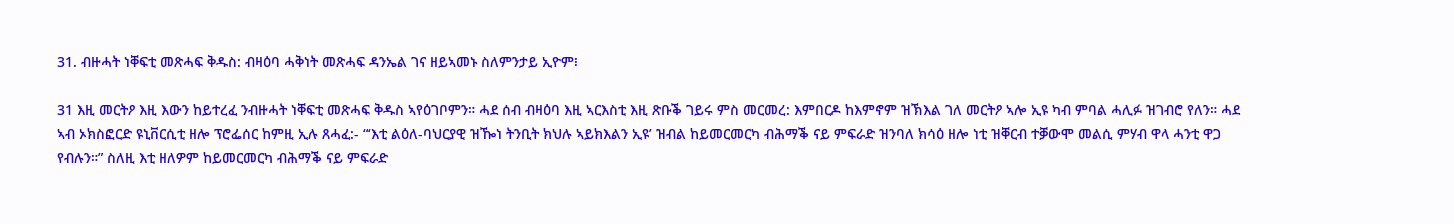31. ብዙሓት ነቐፍቲ መጽሓፍ ቅዱስ: ብዛዕባ ሓቅነት መጽሓፍ ዳንኤል ገና ዘይኣመኑ ስለምንታይ ኢዮም፧

31 እዚ መርትዖ እዚ እውን ከይተረፈ ንብዙሓት ነቐፍቲ መጽሓፍ ቅዱስ ኣየዕገቦምን። ሓደ ሰብ ብዛዕባ እዚ ኣርእስቲ እዚ ጽቡቕ ገይሩ ምስ መርመረ: እምበርዶ ከእምኖም ዝኽእል ገለ መርትዖ ኣሎ ኢዩ ካብ ምባል ሓሊፉ ዝገብሮ የለን። ሓደ ኣብ ኦክስፎርድ ዩኒቨርሲቲ ዘሎ ፕሮፌሰር ከምዚ ኢሉ ጸሓፈ:- “‘እቲ ልዕለ-ባህርያዊ ዝዀነ ትንቢት ክህሉ ኣይክእልን ኢዩ’ ዝብል ከይመርመርካ ብሕማቕ ናይ ምፍራድ ዝንባለ ክሳዕ ዘሎ ነቲ ዝቐርብ ተቓውሞ መልሲ ምሃብ ዋላ ሓንቲ ዋጋ የብሉን።” ስለዚ እቲ ዘለዎም ከይመርመርካ ብሕማቕ ናይ ምፍራድ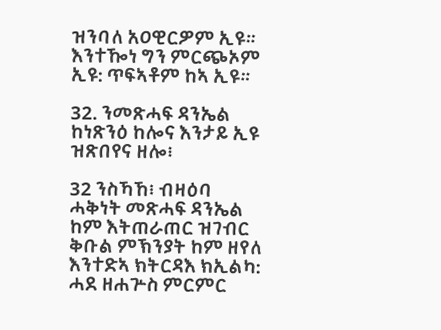ዝንባለ አዐዊርዎም ኢዩ። እንተዀነ ግን ምርጭኦም ኢዩ: ጥፍኣቶም ከኣ ኢዩ።

32. ንመጽሓፍ ዳንኤል ከነጽንዕ ከሎና እንታይ ኢዩ ዝጽበየና ዘሎ፧

32 ንስኻኸ፧ ብዛዕባ ሓቅነት መጽሓፍ ዳንኤል ከም እትጠራጠር ዝገብር ቅቡል ምኽንያት ከም ዘየለ እንተድኣ ክትርዳእ ክኢልካ: ሓደ ዘሐጕስ ምርምር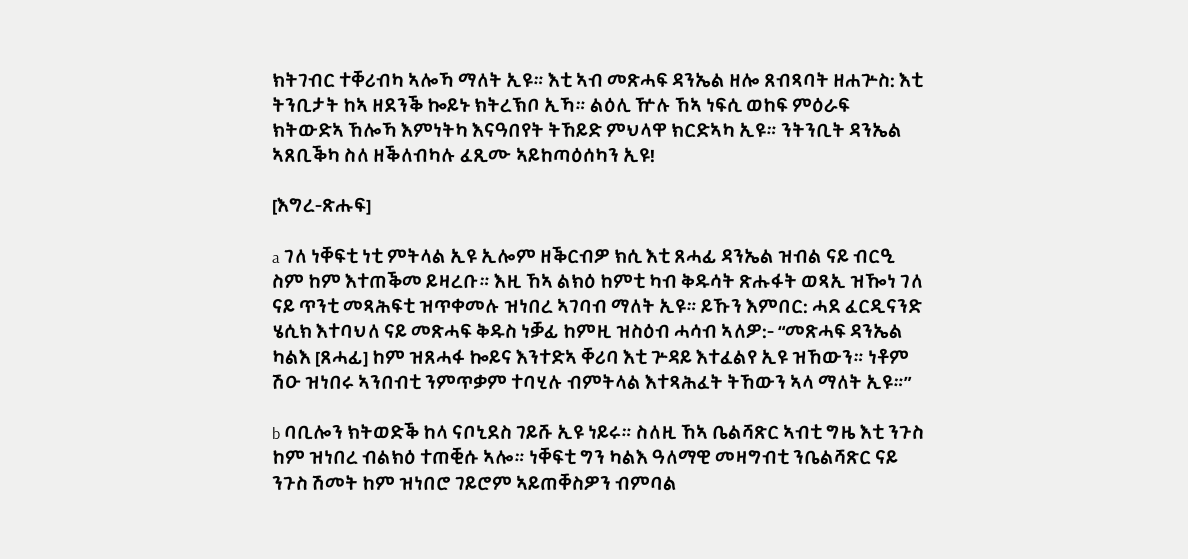ክትገብር ተቐሪብካ ኣሎኻ ማለት ኢዩ። እቲ ኣብ መጽሓፍ ዳንኤል ዘሎ ጸብጻባት ዘሐጕስ: እቲ ትንቢታት ከኣ ዘደንቕ ኰይኑ ክትረኽቦ ኢኻ። ልዕሊ ዅሉ ኸኣ ነፍሲ ወከፍ ምዕራፍ ክትውድኣ ኸሎኻ እምነትካ እናዓበየት ትኸይድ ምህላዋ ክርድኣካ ኢዩ። ንትንቢት ዳንኤል ኣጸቢቕካ ስለ ዘቕለብካሉ ፈጺሙ ኣይከጣዕሰካን ኢዩ!

[እግረ-ጽሑፍ]

a ገለ ነቐፍቲ ነቲ ምትላል ኢዩ ኢሎም ዘቕርብዎ ክሲ እቲ ጸሓፊ ዳንኤል ዝብል ናይ ብርዒ ስም ከም እተጠቕመ ይዛረቡ። እዚ ኸኣ ልክዕ ከምቲ ካብ ቅዱሳት ጽሑፋት ወጻኢ ዝዀነ ገለ ናይ ጥንቲ መጻሕፍቲ ዝጥቀመሉ ዝነበረ ኣገባብ ማለት ኢዩ። ይኹን እምበር: ሓደ ፈርዲናንድ ሄሲክ እተባህለ ናይ መጽሓፍ ቅዱስ ነቓፊ ከምዚ ዝስዕብ ሓሳብ ኣለዎ:- “መጽሓፍ ዳንኤል ካልእ [ጸሓፊ] ከም ዝጸሓፋ ኰይና እንተድኣ ቐሪባ እቲ ጕዳይ እተፈልየ ኢዩ ዝኸውን። ነቶም ሽዑ ዝነበሩ ኣንበብቲ ንምጥቃም ተባሂሉ ብምትላል እተጻሕፈት ትኸውን ኣላ ማለት ኢዩ።”

b ባቢሎን ክትወድቕ ከላ ናቦኒደስ ገይሹ ኢዩ ነይሩ። ስለዚ ኸኣ ቤልሻጽር ኣብቲ ግዜ እቲ ንጉስ ከም ዝነበረ ብልክዕ ተጠቒሱ ኣሎ። ነቐፍቲ ግን ካልእ ዓለማዊ መዛግብቲ ንቤልሻጽር ናይ ንጉስ ሽመት ከም ዝነበሮ ገይሮም ኣይጠቐስዎን ብምባል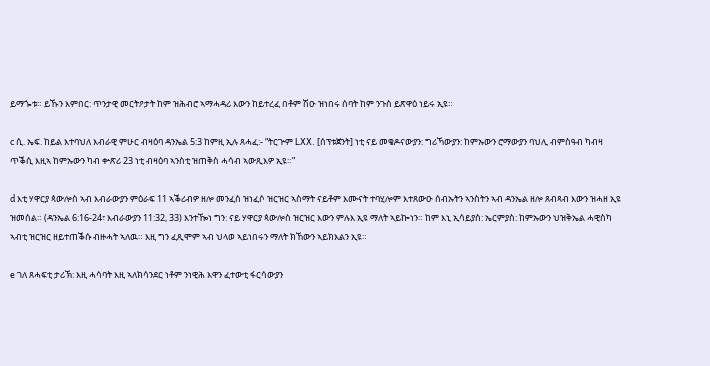ይማጐቱ። ይኹን እምበር: ጥንታዊ መርትዖታት ከም ዝሕብሮ ኣማሓዳሪ እውን ከይተረፈ በቶም ሽዑ ዝነበሩ ሰባት ከም ንጉስ ይጽዋዕ ነይሩ ኢዩ።

c ሲ. ኤፍ. ከይል እተባህለ እብራዊ ምሁር ብዛዕባ ዳንኤል 5:3 ከምዚ ኢሉ ጸሓፈ:- “ትርጕም LXX. [ሰፕቱጀንት] ነቲ ናይ መቄዶናውያን: ግሪኻውያን: ከምኡውን ሮማውያን ባህሊ ብምስዓብ ካብዛ ጥቕሲ እዚኣ ከምኡውን ካብ ቍጽሪ 23 ነቲ ብዛዕባ ኣንስቲ ዝጠቅስ ሓሳብ ኣውጺእዎ ኢዩ።”

d እቲ ሃዋርያ ጳውሎስ ኣብ እብራውያን ምዕራፍ 11 ኣቕሪብዎ ዘሎ መንፈስ ዝነፈሶ ዝርዝር ኣስማት ናይቶም እሙናት ተባሂሎም እተጸውዑ ሰብኡትን ኣንስትን ኣብ ዳንኤል ዘሎ ጸብጻብ እውን ዝሓዘ ኢዩ ዝመስል። (ዳንኤል 6:16-24፣ እብራውያን 11:32, 33) እንተዀነ ግን: ናይ ሃዋርያ ጳውሎስ ዝርዝር እውን ምሉእ ኢዩ ማለት ኣይኰነን። ከም እኒ ኢሳይያስ: ኤርምያስ: ከምኡውን ህዝቅኤል ሓዊስካ ኣብቲ ዝርዝር ዘይተጠቕሱ ብዙሓት ኣለዉ። እዚ ግን ፈጺሞም ኣብ ህላወ ኣይነበሩን ማለት ክኸውን ኣይክእልን ኢዩ።

e ገለ ጸሓፍቲ ታሪኽ: እዚ ሓሳባት እዚ ኣለክሳንደር ነቶም ንነዊሕ እዋን ፈተውቲ ፋርሳውያን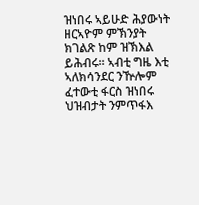ዝነበሩ ኣይሁድ ሕያውነት ዘርኣዮም ምኽንያት ክገልጽ ከም ዝኽእል ይሕብሩ። ኣብቲ ግዜ እቲ ኣለክሳንደር ንዅሎም ፈተውቲ ፋርስ ዝነበሩ ህዝብታት ንምጥፋእ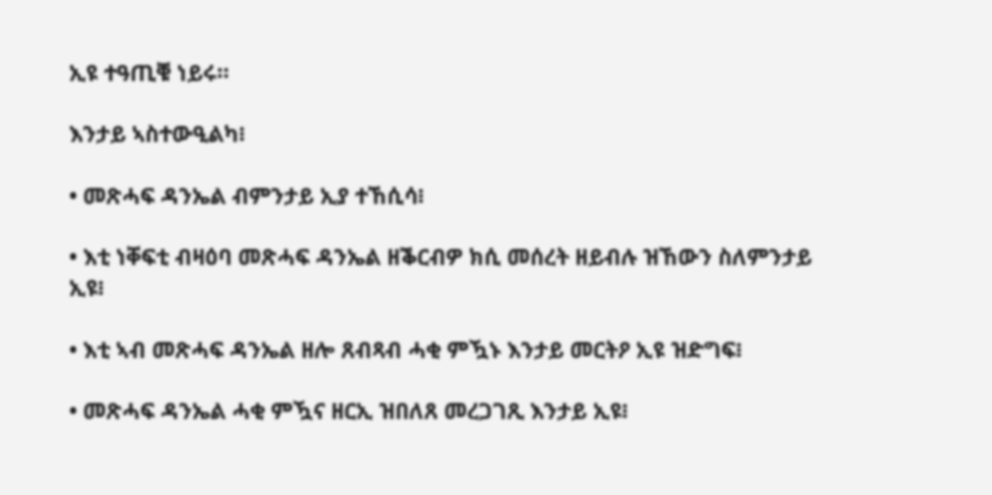ኢዩ ተዓጢቑ ነይሩ።

እንታይ ኣስተውዒልካ፧

• መጽሓፍ ዳንኤል ብምንታይ ኢያ ተኸሲሳ፧

• እቲ ነቐፍቲ ብዛዕባ መጽሓፍ ዳንኤል ዘቕርብዎ ክሲ መሰረት ዘይብሉ ዝኸውን ስለምንታይ ኢዩ፧

• እቲ ኣብ መጽሓፍ ዳንኤል ዘሎ ጸብጻብ ሓቂ ምዃኑ እንታይ መርትዖ ኢዩ ዝድግፍ፧

• መጽሓፍ ዳንኤል ሓቂ ምዃና ዘርኢ ዝበለጸ መረጋገጺ እንታይ ኢዩ፧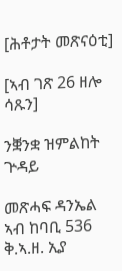[ሕቶታት መጽናዕቲ]

[ኣብ ገጽ 26 ዘሎ ሳጹን]

ንቛንቋ ዝምልከት ጕዳይ

መጽሓፍ ዳንኤል ኣብ ከባቢ 536 ቅ.ኣ.ዘ. ኢያ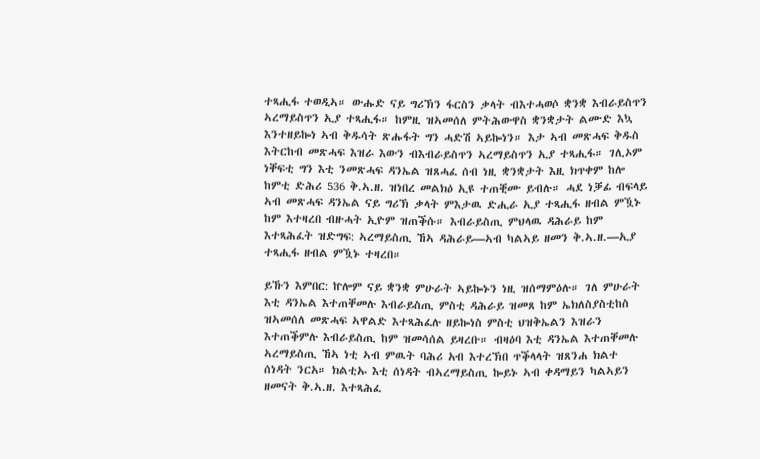ተጻሒፋ ተወዲኣ። ውሑድ ናይ ግሪኽን ፋርስን ቃላት ብእተሓወሶ ቋንቋ እብራይስጥን ኣረማይስጥን ኢያ ተጻሒፋ። ከምዚ ዝኣመሰለ ምትሕውዋስ ቋንቋታት ልሙድ እኳ እንተዘይኰነ ኣብ ቅዱሳት ጽሑፋት ግን ሓድሽ ኣይኰነን። እታ ኣብ መጽሓፍ ቅዱስ እትርከብ መጽሓፍ እዝራ እውን ብእብራይስጥን ኣረማይስጥን ኢያ ተጻሒፋ። ገሊኦም ነቐፍቲ ግን እቲ ንመጽሓፍ ዳንኤል ዝጸሓፈ ሰብ ነዚ ቋንቋታት እዚ ክጥቀም ከሎ ከምቲ ድሕሪ 536 ቅ.ኣ.ዘ. ዝነበረ መልክዕ ኢዩ ተጠቒሙ ይብሉ። ሓደ ነቓፊ ብፍላይ ኣብ መጽሓፍ ዳንኤል ናይ ግሪኽ ቃላት ምእታዉ ድሒራ ኢያ ተጻሒፋ ዘብል ምዃኑ ከም እተዛረበ ብዙሓት ኢዮም ዝጠቕሱ። እብራይስጢ ምህላዉ ዳሕራይ ከም እተጻሕፈት ዝድግፍ: ኣረማይስጢ ኸኣ ዳሕራይ—ኣብ ካልኣይ ዘመን ቅ.ኣ.ዘ.—ኢያ ተጻሒፋ ዘብል ምዃኑ ተዛረበ።

ይኹን እምበር: ኵሎም ናይ ቋንቋ ምሁራት ኣይኰኑን ነዚ ዝሰማምዕሉ። ገለ ምሁራት እቲ ዳንኤል እተጠቐመሉ እብራይስጢ ምስቲ ዳሕራይ ዝመጸ ከም ኤክለስያስቲከስ ዝኣመሰለ መጽሓፍ ኣዋልድ እተጻሕፈሉ ዘይኰነስ ምስቲ ህዝቅኤልን እዝራን እተጠቕምሉ እብራይስጢ ከም ዝመሳሰል ይዛረቡ። ብዛዕባ እቲ ዳንኤል እተጠቐመሉ ኣረማይስጢ ኸኣ ነቲ ኣብ ምዉት ባሕሪ አብ እተረኽበ ጥቕላላት ዝጸንሐ ክልተ ሰነዳት ንርአ። ክልቲኡ እቲ ሰነዳት ብኣረማይስጢ ኰይኑ ኣብ ቀዳማይን ካልኣይን ዘመናት ቅ.ኣ.ዘ. እተጻሕፈ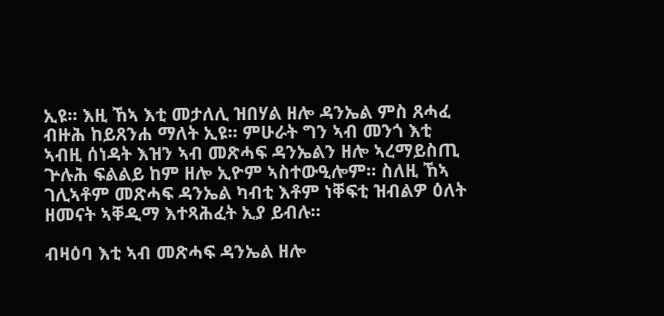ኢዩ። እዚ ኸኣ እቲ መታለሊ ዝበሃል ዘሎ ዳንኤል ምስ ጸሓፈ ብዙሕ ከይጸንሐ ማለት ኢዩ። ምሁራት ግን ኣብ መንጎ እቲ ኣብዚ ሰነዳት እዝን ኣብ መጽሓፍ ዳንኤልን ዘሎ ኣረማይስጢ ጕሉሕ ፍልልይ ከም ዘሎ ኢዮም ኣስተውዒሎም። ስለዚ ኸኣ ገሊኣቶም መጽሓፍ ዳንኤል ካብቲ እቶም ነቐፍቲ ዝብልዎ ዕለት ዘመናት ኣቐዲማ እተጻሕፈት ኢያ ይብሉ።

ብዛዕባ እቲ ኣብ መጽሓፍ ዳንኤል ዘሎ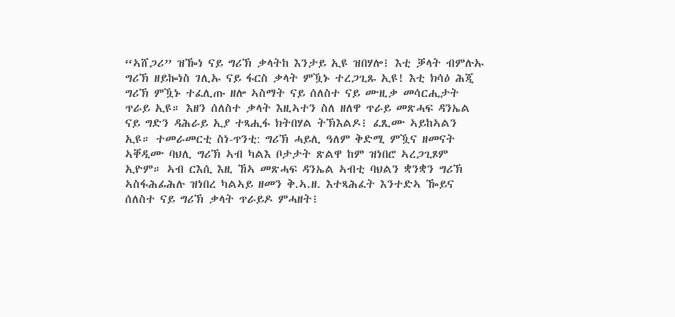“ኣሸጋሪ” ዝዀነ ናይ ግሪኽ ቃላትከ እንታይ ኢዩ ዝበሃሎ፧ እቲ ቓላት ብምሉኡ ግሪኽ ዘይኰነስ ገሊኡ ናይ ፋርስ ቃላት ምዃኑ ተረጋጊጹ ኢዩ! እቲ ክሳዕ ሕጂ ግሪኽ ምዃኑ ተፈሊጡ ዘሎ ኣስማት ናይ ሰለስተ ናይ ሙዚቃ መሳርሒታት ጥራይ ኢዩ። እዘን ሰለስተ ቃላት እዚኣተን ስለ ዘለዋ ጥራይ መጽሓፍ ዳንኤል ናይ ግድን ዳሕራይ ኢያ ተጻሒፋ ክትበሃል ትኽእልዶ፧ ፈጺሙ ኣይከኣልን ኢዩ። ተመራመርቲ ስነ-ጥንቲ: ግሪኽ ሓይሊ ዓለም ቅድሚ ምዃና ዘመናት ኣቐዲሙ ባህሊ ግሪኽ ኣብ ካልእ ቦታታት ጽልዋ ከም ዝነበሮ ኣረጋጊጾም ኢዮም። ኣብ ርእሲ እዚ ኸኣ መጽሓፍ ዳንኤል ኣብቲ ባህልን ቋንቋን ግሪኽ ኣስፋሕፊሕሉ ዝነበረ ካልኣይ ዘመን ቅ.ኣ.ዘ. እተጻሕፈት እንተድኣ ዀይና ሰለስተ ናይ ግሪኽ ቃላት ጥራይዶ ምሓዘት፧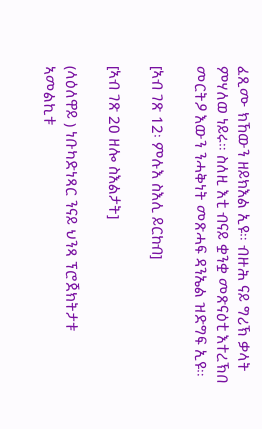ፈጺሙ ክኸውን ዘይክእል ኢዩ። ብዙሕ ናይ ግሪኽ ቃላት ምሃለወ ነይሩ። ስለዚ እቲ ብናይ ቋንቋ መጽናዕቲ እተረኽበ መርትዖ እውን ንሓቅነት መጽሓፍ ዳንኤል ዝድግፍ ኢዩ።

[ኣብ ገጽ 12፡ ምሉእ ስእሊ ይርከብ]

[ኣብ ገጽ 20 ዘሎ ስእልታት]

(ላዕለዋይ ) ነቡካድነጻር ንናይ ህንጻ ፕሮጀክትታቱ ኣመልኪቱ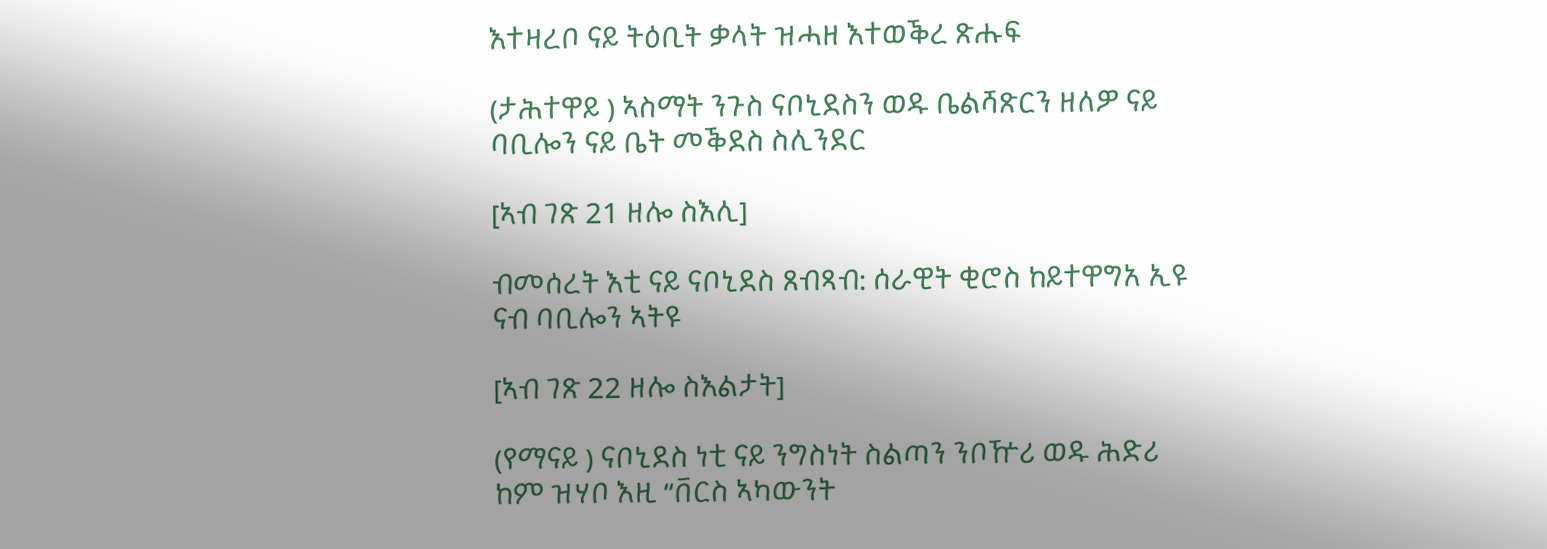እተዛረቦ ናይ ትዕቢት ቃላት ዝሓዘ እተወቕረ ጽሑፍ

(ታሕተዋይ ) ኣስማት ንጉስ ናቦኒደስን ወዱ ቤልሻጽርን ዘለዎ ናይ ባቢሎን ናይ ቤት መቕደስ ስሊንደር

[ኣብ ገጽ 21 ዘሎ ስእሊ]

ብመሰረት እቲ ናይ ናቦኒደስ ጸብጻብ: ሰራዊት ቂሮስ ከይተዋግአ ኢዩ ናብ ባቢሎን ኣትዩ

[ኣብ ገጽ 22 ዘሎ ስእልታት]

(የማናይ ) ናቦኒደስ ነቲ ናይ ንግስነት ስልጣን ንቦዅሪ ወዱ ሕድሪ ከም ዝሃቦ እዚ “ቨርስ ኣካውንት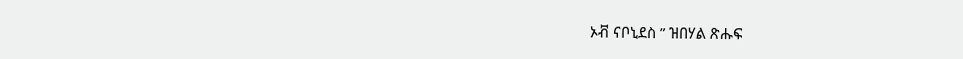ኦቭ ናቦኒደስ ” ዝበሃል ጽሑፍ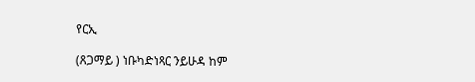የርኢ

(ጸጋማይ ) ነቡካድነጻር ንይሁዳ ከም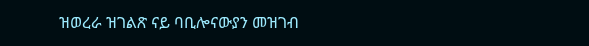ዝወረራ ዝገልጽ ናይ ባቢሎናውያን መዝገብ